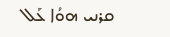ܩܪܢܝ ܗܘܳܐ ܥܰܠ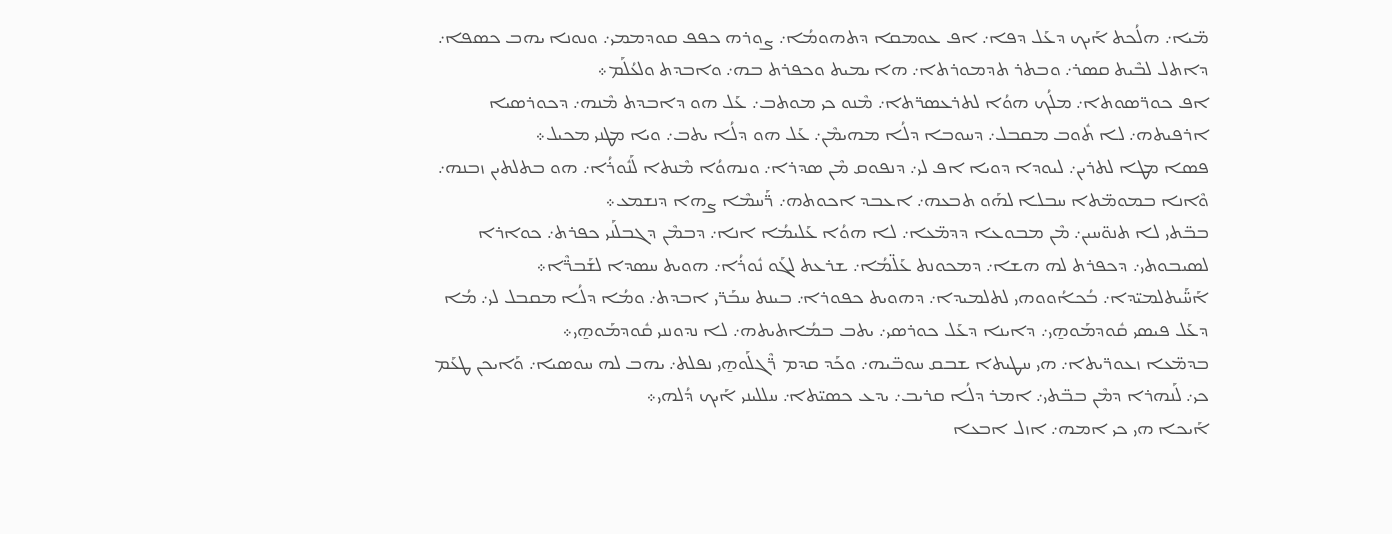ܡ̈ܝܐ܇ ܗܠܳܟܬ ܐܰܝܟ ܕܥܰܠ ܕܦܐ܇ ܐܦ ܥܘܡܩܐ ܕܬܗܘܡܳܐ܇ ܨܘܪܗ ܟܦܦ ܩܘܕܡܡܝ܇ ܘܢܘܢܐ ܝܗܒ ܟܣܦܐ܇ ܕܐܬܠ ܠܒܶܝܬ ܩܣܪ܇ ܘܒܬܪ ܬܕܡܘܪܬܐ܇ ܗܐ ܝܡܝܬ ܘܟܦܪܬ ܒܗ܇ ܘܐܒܕܬ ܘܠܥܳܠܰܡ܀
ܐܦ ܟܘܪ̈ܣܘܬܐ܇ ܡܠܳܟ ܗܘܳܐ ܠܬܪܥܣܪ̈ܬܐ܇ ܡܶܢܘ ܟܝ ܡܘܬܒ܇ ܥܰܠ ܗܘ ܕܐܒܕܬ ܡܶܢܗ܇ ܕܟܘܪܣܝܐ ܐܪܦܝܬܗ܇ ܠܐ ܬܽܘܒ ܡܩܒܠ܇ ܕܚܘܒܐ ܕܠܳܐ ܡܗܝܡܶܢ܇ ܥܰܠ ܗܘ ܕܠܳܐ ܝܬܒ܇ ܘܝܐ ܡܛܢܝ ܡܟܝܠ܀
ܦܣܐ ܡܛܐ ܠܬܪܝܢ܇ ܠܝܘܕܐ ܕܘܝܐ ܐܦ ܠܝ܇ ܕܢܦܘܩ ܡܶܢ ܣܕܪܐ܇ ܘܢܗܘܳܐ ܡܶܢܬܐ ܠܰܢܽܘܪܳܐ܇ ܗܘ ܒܬܠܬܝܢ ܙܒܢܗ܇ ܘܶܐܢܐ ܒܡܘܡ̈ܬܐ ܚܒܠܐ ܠܗܰܘ ܬܒܥܗ܇ ܐܥܒܕ ܐܟܘܬܗ܇ ܪ̈ܰܚܡܶܐ ܨܗܐ ܕܢܫܡܥ܀
ܒܒ̈ܬܝ ܠܐ ܬܢܘ̈ܚܝܢ܇ ܡܶܢ ܡܒܘܥܐ ܕܕܡ̈ܥܐ܇ ܠܐ ܗܘܳܐ ܥܰܠܝܡܳܐ ܐܢܐ܇ ܕܒܡܶܢ ܕܓܒܠܰܢܝ ܟܦܪܬ܇ ܟܘܐܪܐ ܠܣܝܒܘܬܝ܇ ܕܟܦܪܬ ܠܗ ܗܫܐ܇ ܕܡܟܘܢܬ ܥܰܠ̈ܡܳܐ܇ ܫܪܥܬ ܠܓܰܘ ܢܽܘܪܳܐ܇ ܗܘܝܬ ܚܣܕܐ ܠܫܰܒܪ̈ܶܐ܀
ܐܰܚ̈ܰܝܬܠܡܝ̈ܕܐ܇ ܒܳܟܐܳܘܘܗܝ ܠܬܠܡܝܕܐ܇ ܕܗܘܝܬ ܟܦܘܪܐ܇ ܒܝܢܬ ܚܒܰܪ̈ܝ ܐܒܕܬ܇ ܘܡܳܐ ܕܠܳܐ ܡܩܒܠ ܠܝ܇ ܡܳܐ ܕܥܰܠ ܦܝܣܝ ܩܽܘܕܡܰܘܗ̱ܝ܇ ܕܐܝܢܐ ܕܥܰܠ ܟܘܪܣܝ܇ ܝܬܒ ܒܡܳܐܬܝܬܗ܇ ܠܐ ܢܕܘܢܢܝ ܩܽܘܕܡܰܘܗ̱ܝ܀
ܒܕܡ̈ܥܐ ܙܥܘܪ̈ܝܬܐ܇ ܗܝ ܚܛܝܬܐ ܫܒܩ ܚܘܒ̈ܝܗ܇ ܘܟܰܕ ܩܕܡ ܪ̈ܶܓܠܰܘܗ̱ܝ ܢܦܠܬ܇ ܝܗܒ ܠܗ ܚܘܣܝܐ܇ ܘܰܐܝܟܢ ܛܥܰܡ ܟܝ܇ ܠܰܢܗܪܐ ܕܡܶܢ ܒܒ̈ܬܝ܇ ܐܡܪ ܕܠܳܐ ܩܪܝܒ܇ ܝܕܥ ܟܣܝ̈ܬܐ܇ ܚܠܠܝܢܝ ܐܰܝܟ ܕܳܠܗܝ܀
ܐܰܝܟܐ ܗܝ ܟܝ ܐܡܗ܇ ܐܙܠ ܐܒܥܐ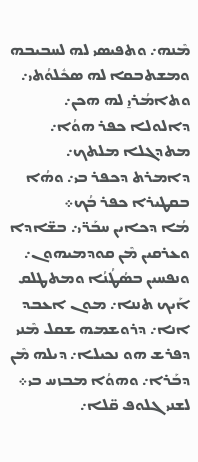ܡܶܢܗ܇ ܘܬܦܝܣܝ ܠܗ ܠܚܒܝܒܗ ܘܡܫܬܒܩܐ ܠܗ ܣܟܽܠܘܳܬܝ܇ ܘܬܐܡܳܪܝ̱ ܠܗ ܗܟܢ܇ ܕܐܠܘܠܐ ܟܦܪ ܗܘܳܐ܇ ܡܬܕܓܠܐ ܡܠܬܟ܇ ܕܐܡܪܬ ܕܟܦܪ ܒܝ܇ ܘܗܳܐ ܒܩܛܝܪܐ ܟܦܪ ܒܳܟ܀
ܡܳܐ ܕܟܐܝܢ ܚܒܰܪ̈ܝ܇ ܒܫ̈ܐܕܐ ܘܥܪܩܝܢ ܡܶܢ ܩܘܕܡܝܗܘܢ܇ ܘܢܦܚܝܢ ܒܣܳܛܳܢܳܐ ܘܡܬܛܠܩ ܐܰܝܟ ܬܢܢܐ܇ ܡܘܢ ܐܥܒܕ ܐܢܐ܇ ܕܪܘܫܡܗ ܫܩܠ ܡܶܢܝ ܕܦܪܫ ܗܘ ܢܟܝܠܐ܇ ܕܝܠܗ ܡܶܢ ܕܒܰܪܐ܇ ܘܗܘܳܐ ܡܒܙܚ ܒܝ܀
ܠܫܢܝ ܓܠܘܦ ܩ̈ܠܐ܇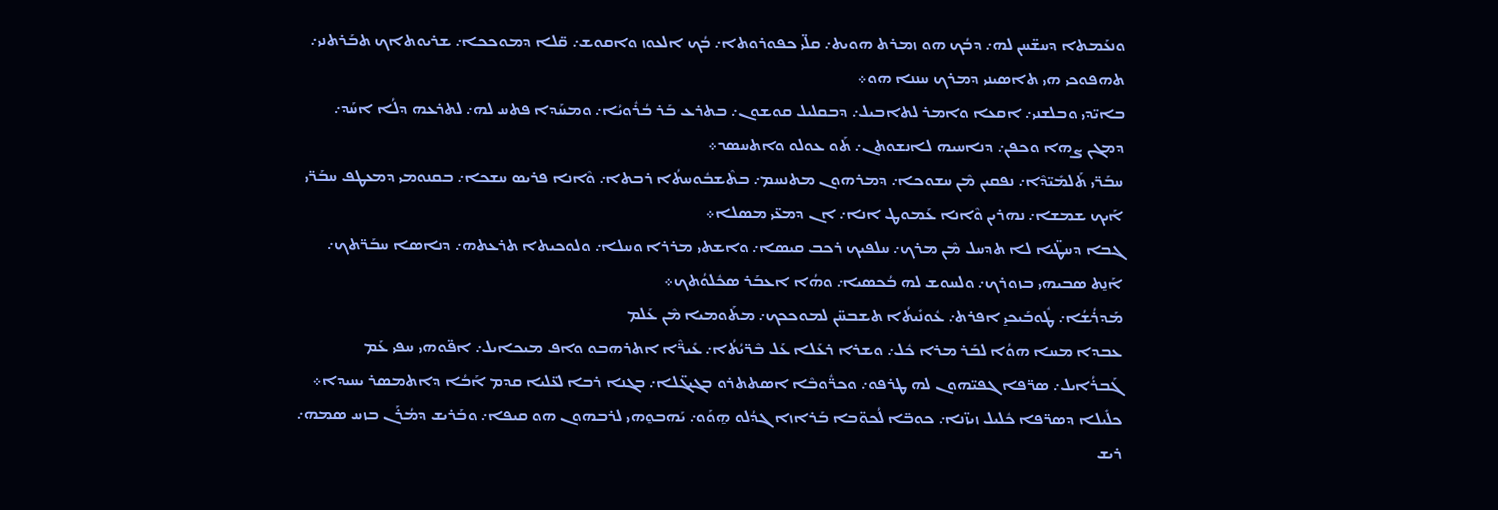ܘܢܥܰܡܬܐ ܕܚܫ̈ܚܢ ܠܗ܇ ܕܒܳܟ ܗܘ ܙܡܪܬ ܗܘܝܬ܇ ܩܠ̈ܝ ܟܦܘܪܘܬܐ܇ ܒܳܟ ܐܠܥܘܙ ܘܐܩܘܫ܇ ܩ̈ܠܐ ܕܡܘܟܟܐ܇ ܫܪܝܘܬܐܟ ܬܒܰܪܬܢܝ܇ ܬܗܦܘܟܝ ܗܝ ܬܐܣܝܢܝ ܕܡܪܟ ܚܢܢܐ ܗܘ܀
ܒܐܝ̈ܕܝ ܘܒܠܫܢܝ܇ ܐܩܥܐ ܘܐܡܪ ܠܬܐܒܝܠ܇ ܕܒܩܠܝܠ ܩܘܫܘܢ܇ ܒܬܪܥ ܒܰܪ ܒܳܪܽܘܝܳܐ܇ ܘܡܚܰܕܐ ܦܬܚ ܠܗ܇ ܠܬܪܥܗ ܕܠܳܐ ܐܚܰܕ܇ ܕܡܓܢ ܨܗܐ ܘܟܦܢ܇ ܕܢܐܚܝܗ ܠܐܢܫܘܬܢ܇ ܬܰܘ ܥܘܠܘ ܘܐܬܚܣܖ܀
ܚܒܰܪ̈ܝ ܬܰܠܡܺܝ̈ܕܶܐ܇ ܢܦܩܝܢ ܡܶܢ ܚܫܘܟܐ܇ ܕܡܪܗܘܢ ܡܬܢܚܡ܇ ܒܬܶܫܒܽܘܚܬܳܐ ܪܒܬܐ܇ ܘܶܐܢܐ ܦܪܝܣ ܚܫܟܐ܇ ܒܩܢܘܡܝ ܕܡܥܛܦ ܚܒܰܪ̈ܝ ܐܰܝܟ ܫܡܫܐ܇ ܢܗܪܝܢ ܘܶܐܢܐ ܥܰܡܘܛ ܐܢܐ܇ ܐܢ ܕܡܥ̈ܝ ܡܣܠܐ܀
ܓܒܐ ܕܚܛ̈ܝܐ ܠܐ ܬܕܚܠ ܡܶܢ ܡܪܟ܇ ܚܠܦܝܟ ܪܟܒ ܩܝܣܐ܇ ܘܐܫܬܝ ܡܪܪܐ ܘܚܠܐ܇ ܘܠܘܟܝܬܐ ܬܪܥܬܗ܇ ܕܢܐܣܐ ܚܒܰܪ̈ܬܟ܇ ܐܰܢ̱ܬ ܣܒܝܗܝ ܒܙܘܪܟ܇ ܘܠܚܘܫ ܠܗ ܒܳܟܣܝܐ܇ ܘܗܳܐ ܐܥܒܰܪ ܣܟܽܠܘܳܬܟ܀
ܡܰܕܪܳܫܳܐ܇ ܛܽܘܒܰܝܟܝ̱ ܐܦܪܬ܇ ܥܽܘܢܺܝܬܳܐ ܬܫܒܚ̈ܢ ܠܡܘܟܟܟ܇ ܡܬܰܘܡܝܐ ܡܶܢ ܥܰܠܡ
ܥܒܕܐ ܡܚܐ ܗܘܳܐ ܠܒܰܪ ܡܪܐ ܟܽܠ܇ ܘܫܪܐ ܪܥܰܠܐ ܥܰܠ ܒܶܪ̈ܝܳܬܳܐ܇ ܥܺܝܪ̈ܶܐ ܐܬܪܗܒܘ ܘܐܦ ܡܝܟܐܝܠ܇ ܐܦ̈ܘܗܝ ܚܦܝ ܥܰܡ ܓܰܒܪܳܐܝܠ܇ ܣܪ̈ܦܐ ܓܦܝ̈ܗܘܢ ܠܗ ܛܪܦܘ܇ ܘܟܪ̈ܽܘܒܶܐ ܐܣܬܬܪܘ ܒܓܝܓ̈ܠܐ܇ ܒܓܢܐ ܪܒܐ ܠܥ̈ܠܝܐ ܩܕܡ ܐܰܒܳܐ ܕܐܬܡܣܪ ܝܚܝܕܐ܀
ܟܠܺܝܠܐ ܕܣܪ̈ܦܐ ܟܽܠܝܠ ܙܝܙ̈ܢܐ܇ ܟܘܒ̈ܐ ܠܳܟܘ̈ܒܐ ܒܰܪܐܙܐ ܓܕܳܠܘ ܗ̱ܘܰܘ܇ ܝܰܗܒܘ̱ܗܝ ܠܪܒܗܘܢ ܗܘ ܩܝܦܐ܇ ܘܒܰܪܝܫ ܕܡܳܪܰܢ ܒܙܚ ܣܡܗ܇ ܪܝܫ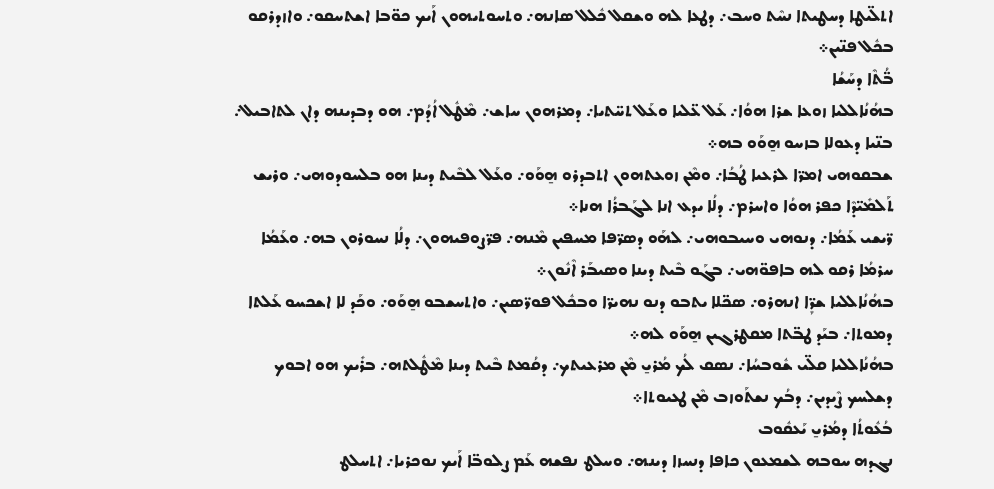ܐܬܠ̈ܝܛܐ ܕܚܛܝܬܐ ܢܚܶܬ ܘܚܒ܇ ܕܛܥܐ ܠܗ ܘܫܩܠ ܟܽܠܠ ܣܐܢܗ܇ ܘܬܚܘܬܝܗܘܢ ܐܰܝܟ ܟܘ̈ܒܐ ܐܫܬܚܩܘ܇ ܘܐܙܕܪܩܘ ܒܟܽܠ ܦܢ̈ܝܢ܀
ܒ̈ܳܬܶܐ ܕܚܰܫܳܐ
ܒܗܳܢܳܐܠܠܝܐ ܙܘܥܐ ܫܪܐ ܗܘܳܐ܇ ܥܰܠ ܥ̈ܠܝܐ ܘܥܰܠ ܬܚ̈ܬܝܐ܇ ܕܡܪܗܘܢ ܚܐܫ܇ ܡܶܛܽܠ ܐܳܕܳܡ܇ ܗܘ ܕܒܕܝܢܗ ܕܐܢ ܠܬܐܒܝܠ܇ ܒܢ̈ܝܐ ܕܥܘܠܐ ܒܙܚܘ ܗ̱ܘܰܘ ܒܗ܀
ܫܒܩܘܗܝ ܐܡܪ̈ܐ ܠܪܥܝܐ ܛܳܒܳܐ܇ ܘܡܶܢ ܙܘܥܬܗܘܢ ܐܬܒܕܪܘ ܗ̱ܘܰܘ܇ ܘܥܰܠ ܠܒܶܝܬ ܕܝܢܐ ܗܘ ܒܠܚܘܕܘܗܝ܇ ܘܪܝܫ ܬܰܠܡܺܝ̈ܕܶܐ ܟܦܪ ܗܘܳܐ ܘܐܚܪܡ܇ ܕܠܳܐ ܝܕܥ ܐܢܐ ܠܓܰܒܪܳܐ ܗܢܐ܀
ܪ̈ܝܫܝ ܥܰܡܳܐ܇ ܕܢܘܗܝ ܘܚܝܒܘܗܝ܇ ܠܗܰܘ ܕܣܪ̈ܦܐ ܡܚܦܝܢ ܡܶܢܗ܇ ܦܪ̈ܨܘܦܝܗܘܢ܇ ܕܠܳܐ ܢܚܘܪܘܢ ܒܗ܇ ܘܥܰܡܳܐ ܚܪܡܳܐ ܪܩܘ ܠܗ ܒܐܦܘ̈ܗܝ܇ ܒܓܰܘ ܒܶܝܬ ܕܝܢܐ ܘܣܝܒܰܪ ܐܶܢܽܘܢ܀
ܒܗܳܢܳܐܠܠܝܐ ܫܪܾ̈ܐ ܐܢܗܪܘ܇ ܣܟ̈ܠܐ ܝܬܒܘ ܕܢܘ ܢܗܝܪ̈ܐ ܘܒܟܽܠ ܦܘܪ̈ܣܝܢ܇ ܘܐܬܚܫܒܘ ܗ̱ܘܰܘ܇ ܘܟܰܕ ܠܐ ܐܫܟܚܘ ܥܰܠܬܐ ܕܡܘܬܐ܇ ܒܝܰܕ ܛܒ̈ܬܐ ܡܩܛܪܓܝܢ ܗ̱ܘܰܘ ܠܗ܀
ܒܗܳܢܳܐܠܠܝܐ ܩܠ̈ܝ ܫܽܘܒܚܳܐ܇ ܢܣܩ ܠܳܟ ܡܳܪܝ̱ ܡܶܢ ܡܪܥܝܬܟ܇ ܕܩܳܡܬ ܒܶܝܬ ܕܝܢܐ ܡܶܛܽܠܬܗ܇ ܒܪܺܝܟ ܗܘ ܐܒܘܟ ܕܫܠܚܟ ܨܶܝܕܝܢ܇ ܕܒܳܟ ܢܫܬܰܘܙܒ ܡܶܢ ܛܥܝܘܬܐ܀
ܒܳܥܽܘܬܳܐ ܕܡܳܪܝ̱ ܝܰܥܩܽܘܒ
ܢܓܕܗ ܚܘܒܗ ܠܫܡܥܘܢ ܟܐܦܐ ܕܢܚܙܐ ܕܝܢܗ܇ ܘܚܠܛ ܢܦܫܗ ܥܰܡ ܨܠܘܒ̈ܐ ܐܰܝܟ ܢܘܟܪܝܐ܇ ܐܬܚܠܛ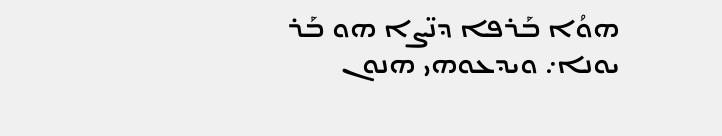ܗܘܳܐ ܒܰܪܦܐ ܕܢ̈ܨܐ ܗܘ ܒܰܪ ܝܘܢܐ܇ ܘܝܕܥܘܗܝ ܗܢܘܢ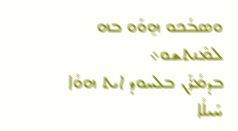ܘܣܒܳܟܘ ܗ̱ܘܰܘ ܒܗ ܠܡܶܢܬܫܘ܀
ܒܕܡܳܪܰܢ ܒܠܚܘܕ ܐܝܬ ܗܘܳܐ ܚܰܝܠܳܐ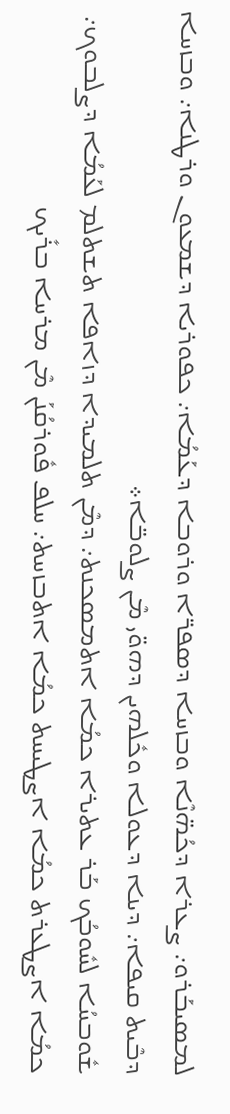ܠܡܣܝܒܰܪܘ܇ ܨܥܪܐ ܕܟܳܗ̈ܢܶܐ ܘܒܙܚܐ ܕܣܦܪ̈ܐ ܘܪܘܒܐ ܕܥܰܡܳܐ܇ ܟܦܘܪܝܐ ܕܫܡܥܘܢ ܘܪܛܢܐ܇ ܘܒܙܚܐ ܕܒܶܝܬ ܩܝܦܐ܇ ܕܝܢܐ ܕܥܘܠܐ ܘܟܽܠܗܝܢ ܕܗܘ̈ܝ ܡܶܢ ܨܠܘܒ̈ܐ܀
ܫܽܘܒܚܳܐ ܠܚܽܘܒܳܟ ܒܰܪ ܥܬܝܪܐ ܟܡܳܐ ܐܬܡܣܟܢܬ܇ ܕܡܶܢ ܬܠܡܝܕܐ ܕܙܐܦܐ ܬܫܬܠܡ ܠܥܰܡܳܐ ܕܨܠܒܘܟ܇ ܟܡܳܐ ܐܨܛܥܪܬ ܟܡܳܐ ܐܨܛܝܚܬ ܟܡܳܐ ܐܬܒܙܚܬ܇ ܚܠܦ ܦܽܘܪܩܳܢܰܢ ܡܶܢ ܡܪܚܐ ܒܪܺܝܟ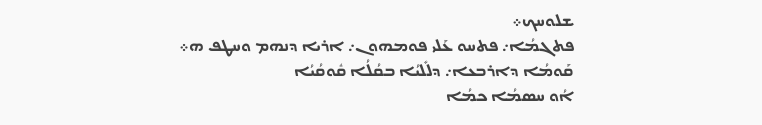ܫܠܘܚܟ܀
ܦܬܓܡܳܐ܇ ܦܬܚܘ ܥܰܠܝ ܦܘܡܗܘܢ܇ ܐܪܝܐ ܕܢܗܡ ܘܚܛܦ ܗ܀
ܩܰܘܡܳܐ ܕܐܪܒܥܐ܇ ܕܠܺܠܝܳܐ ܒܩܳܠܳܐ ܩܽܘܩܳܝܳܐ
ܐܳܘ ܚܣܡܳܐ ܟܡܳܐ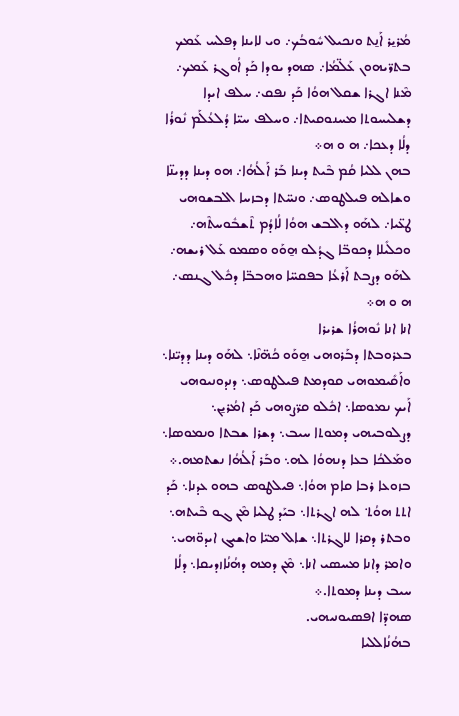ܡܳܪܝ̱ܪ ܐܰܢ̱ܬ ܘܢܟܝܠ ܚܽܘܒܳܟ܇ ܘܝ ܠܐܝܢܐ ܕܦܠܚ ܥܰܡܟ ܒܬܪ̈ܝܗܘܢ ܥܰܠ̈ܡܳܐ܇ ܣܗܕ ܝܘܕܐ ܟܰܕ ܐܳܘܓܪ ܥܰܡܟ܇ ܡܶܢܐ ܐܓܪܐ ܫܩܠ ܗܘܳܐ ܟܰܕ ܢܦܩ܇ ܚܠܦ ܐܝܕܐ ܕܫܠܝܚܘܬܐ ܡܚܢܘܩܝܬܐ܇ ܘܚܠܦ ܚܝ̈ܐ ܕܳܠܥܳܠܰܡ ܢܽܘܪܳܐ ܕܠܳܐ ܕܥܟܐ܇ ܗ ܘ ܗ܀
ܒܗܢ ܠܠܝܐ ܩܳܡ ܒܶܝܬ ܕܝܢܐ ܒܰܪ ܐܰܠܳܗܳܐ܇ ܗܘ ܕܝܢܐ ܕܕܝܢ̈ܐ ܘܫܐܠܗ ܦܝܠܛܘܣ܇ ܘܢܚ̈ܬܐ ܕܒܙܚܐ ܐܠܒܫܘܗܝ ܛܥ̈ܝܐ܇ ܠܗܰܘ ܕܐܠܒܫ ܗܘܳܐ ܠܳܐܕܳܡ ܬܶܫܒܽܘܚܬܶܗ܇ ܘܟܠܺܝܠܐ ܕܟܘܒ̈ܐ ܓܕܳܠܘ ܗ̱ܘܰܘ ܘܣܡܘ ܥܰܠ ܪܝܫܗ܇ ܠܗܰܘ ܕܨܒܬ ܐܰܪܥܳܐ ܒܦܩܚ̈ܐ ܘܗܒܒ̈ܐ ܕܟܽܠ ܓܢܣ܇ ܗ ܘ ܗ܀
ܐܢܐ ܐܢܐ ܢܽܘܗܪܳܐ ܫܪܝܪܐ
ܒܥܪܘܒܬܐ ܕܒܰܪܘܗܝ ܗ̱ܘܰܘ ܟܳܗ̈ܢܶܐ܆ ܠܗܰܘ ܕܝܢܐ ܕܕܝ̈ܢܐ܆ ܘܐܰܩܺܝܡܘܗܝ ܩܘܕܡܬ ܦܝܠܛܘܣ܆ ܕܢܕܘܢܝܘܗܝ ܐܰܝܟ ܢܡܘܣܐ܆ ܐܟܽܠܘ ܩܪ̈ܨܘܗܝ ܟܰܕ ܐܡܳܪܝ̱ܢ܆ ܕܨܠܘܒܝܗܝ ܕܡܘܬܐ ܚܝܒ܆ ܕܫܪܐ ܫܒܬܐ ܘܢܡܘܣܐ܆ ܘܡܰܠܟܳܐ ܒܥܐ ܕܢܗܘܳܐ ܠܗ܆ ܘܒܰܪ ܐܰܠܳܗܳܐ ܢܫܬܡܗ.܀
ܒܙܘܥܐ ܪܒܐ ܩܐܡ ܗܘܳܐ܆ ܦܝܠܛܘܣ ܒܗܘ ܥܕܢܐ܆ ܟܰܕ ܐܬܬ ܗܘܳܬ݀  ܠܗ ܐܓܪܬܐ܆ ܒܝܰܕ ܛܠܝܐ ܡܶܢ ܓܘ ܒܶܝܬܗ܆ ܘܒܬܪ ܕܩܪܐ ܠܐܓܪܬܐ܆ ܫܐܠ ܡܝ̈ܐ ܘܐܫܝܓ ܐܝܕܘ̈ܗܝ܆ ܘܐܡܪ ܕܐܢܐ ܡܚܣܝ ܐܢܐ܆ ܡܶܢ ܕܡܗ ܕܗܳܢܳܐܙܕܝܩܐ܆ ܕܠܳܐ ܚܝܒ ܕܝܢܐ ܕܡܘܬܐ.܀
ܣܗܕ̈ܐ ܐܦܣܝܘܢܝܗܝ.
ܒܗܳܢܳܐܠܠܝܐ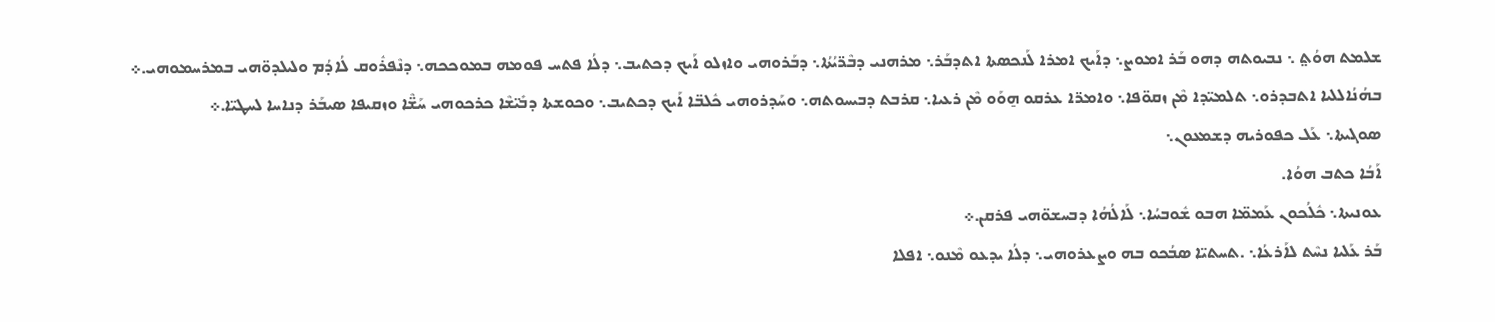ܫܠܡܬ ܗܘܳܬ݀ ܆ ܢܒܝܘܬܗ ܕܗܘ ܒܰܪ ܐܡܘܨ܆ ܕܐܰܝܟ ܐܡܪܐ ܠܰܢܟܣܬܐ ܐܬܕܒܰܪ܆ ܡܪܗܢܝ ܕܒܶܪ̈ܝܳܬܳܐ܆ ܕܒܰܪܘܗܝ ܘܐܙܠܘ ܐܰܝܟ ܕܟܬܝܒ܆ ܕܠܳܐ ܦܬܚ ܦܘܡܗ ܒܡܘܟܟܗ܆ ܕܢܶܦܪܽܘܩ ܠܳܐܕܳܡ ܘܠܝܠܕܘ̈ܗܝ ܒܡܪܚܡܘܗܝ.܀
ܒܗܳܢܳܐܠܠܝܐ ܐܬܒܕܪܘ܆ ܬܠܡܝ̈ܕܐ ܡܶܢ ܙܩܘ̈ܦܐ܆ ܘܐܡܪ̈ܐ ܥܪܩܘ ܗ̱ܘܰܘ ܡܶܢ ܪܥܝܐ܆ ܩܪܒܬ ܕܒܝܚܘܬܗ܆ ܘܚܰܕܪܘܗܝ ܟܽܠܒ̈ܐ ܐܰܝܟ ܕܟܬܝܒ܆ ܘܟܘܫܬܐ ܕܒܺܝ̈ܫܶܐ ܟܪܟܘܗܝ ܚܰܫ̈ܶܐ ܘܙܩܝܦܐ ܣܝܒܰܪ ܕܢܐܚܐ ܠܚܛܝ̈ܐ.܀
ܣܘܓܝܬܐ܆ ܥܰܠ ܟܦܘܪܝܗ ܕܫܡܥܘܢ܆
ܐܰܒܳܐ ܟܬܒ ܗܘܳܐ.
ܥܘܢܝܬܐ܆ ܟܽܠܳܟܘܢ ܥܰܡܡ̈ܐ ܗܒܘ ܫܽܘܒܚܳܐ܆ ܠܰܐܠܳܗܳܐ ܕܒܚܫܘ̈ܗܝ ܦܪܩܢ.܀
ܒܰܪ ܥܰܠܝܐ ܢܚܶܬ ܠܐܰܪܥܳܐ܆ .ܬܚܬܝ̈ܐ ܣܒܳܟܘ ܒܗ ܘܨܥܪܘܗܝ܆ ܕܠܳܐ ܝܕܥܘ ܡܶܢܘ܆ ܐܦܠܐ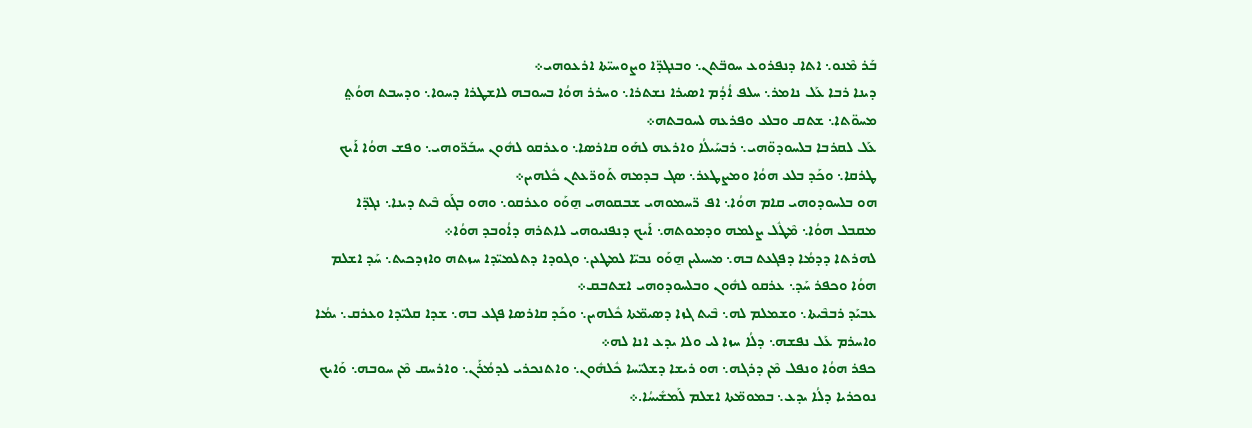ܒܰܪ ܡܶܢܘ܆ ܐܬܐ ܕܢܦܪܘܥ ܚܘܒ̈ܬܢ܆ ܘܒܢܓܕ̈ܐ ܘܨܘܚܝ̈ܬܐ ܐܪܥܘܗܝ܀
ܕܝܢܐ ܪܒܐ ܥܰܠ ܢܐܡܪ܆ ܚܠܦ ܐܳܕܳܡ ܐܣܝܪܐ ܢܫܬܪܐ܆ ܘܚܪܪ ܗܘܳܐ ܒܚܘܒܗ ܠܐܫܛܪܐ ܕܚܘܐ܆ ܘܕܚܒܬ ܗܘܳܬ݀  ܡܚܘ̈ܬܐ܆ ܫܬܩ ܘܒܠܥ ܘܦܪܥܗ ܠܚܘܒܬܗ܀
ܥܰܠ ܠܩܪܒܐ ܒܠܚܘܕܘ̈ܗܝ܆ ܪܒܚܰܝܠܳܐ ܘܐܪܥܗ ܠܗܰܘ ܩܐܪܣܐ܆ ܘܥܪܩܘ ܠܗܽܘܢ ܚܒܰܪ̈ܘܗܝ܆ ܘܦܫ ܗܘܳܐ ܐܰܝܟ ܛܪܩܐ܆ ܘܟܰܕ ܒܠܥ ܗܘܳܐ ܘܡܨܛܥܪ܆ ܣܓ ܒܕܡܗ ܬܰܘܪ̈ܥܬܢ ܟܽܠܗܝܢ܀
ܗܘ ܒܠܚܘܕܘܗܝ ܩܐܡ ܗܘܳܐ܆ ܐܦ ܪ̈ܚܡܘܗܝ ܫܒܩܘܗܝ ܗ̱ܘܰܘ ܘܥܪܩܘ܆ ܘܗܘ ܒܓܰܘ ܒܶܝܬ ܕܝܢܐ܆ ܢܓܕ̈ܐ ܡܩܒܠ ܗܘܳܐ܆ ܡܶܛܽܠ ܨܠܡܗ ܘܕܡܘܬܗ܆ ܐܰܝܟ ܕܢܦܢܝܘܗܝ ܠܐܬܪܗ ܕܐܳܘܒܕ ܗܘܳܐ܀
ܠܗܪܬܐ ܕܕܡܳܐ ܕܦܓܥܬ ܒܗ܆ ܡܚܝܠܝܢ ܗ̱ܘܰܘ ܢܒܝ̈ܐ ܠܡܛܥܢ܆ ܘܓܘܕܐ ܕܬܠܡܝ̈ܕܐ ܚܙܬܗ ܘܐܙܕܟܝܬ܆ ܚܰܕ ܐܫܠܡ ܗܘܳܐ ܘܟܦܪ ܚܰܕ܆ ܥܪܩܘ ܠܗܽܘܢ ܘܒܠܚܘܕܘܗܝ ܐܫܬܒܩ܀
ܥܒܝܰܕ ܪܒܒܶܝܬܐ܆ ܘܫܡܠܡ ܠܗ܆ ܒܶܝܬ ܓܙܐ ܕܣܝܡ̈ܬܐ ܟܽܠܗܝܢ܆ ܘܟܰܕ ܩܐܪܣܐ ܦܓܥ ܒܗ܆ ܫܕܐ ܩܠܝ̈ܕܐ ܘܥܪܩ܆ ܝܡܳܐ ܘܐܚܪܡ ܥܰܠ ܢܦܫܗ܆ ܕܠܳܐ ܚܙܐ ܠܝ ܘܠܐ ܝܕܥ ܐܢܐ ܠܗ܀
ܟܦܪ ܗܘܳܐ ܘܢܦܠ ܡܶܢ ܕܪܓܗ܆ ܗܘ ܪܝܫܐ ܕܫܠܝ̈ܚܐ ܟܽܠܗܽܘܢ܆ ܘܐܬܢܟܪܝ ܠܕܡܳܪܰܢ܆ ܘܐܪܚܩ ܡܶܢ ܚܘܒܗ܆ ܘܰܐܝܟ ܢܘܟܪܝܐ ܕܠܳܐ ܝܕܥ܆ ܒܡܘܡ̈ܬܐ ܐܫܠܡ ܠܰܡܫܺܝܚܳܐ.܀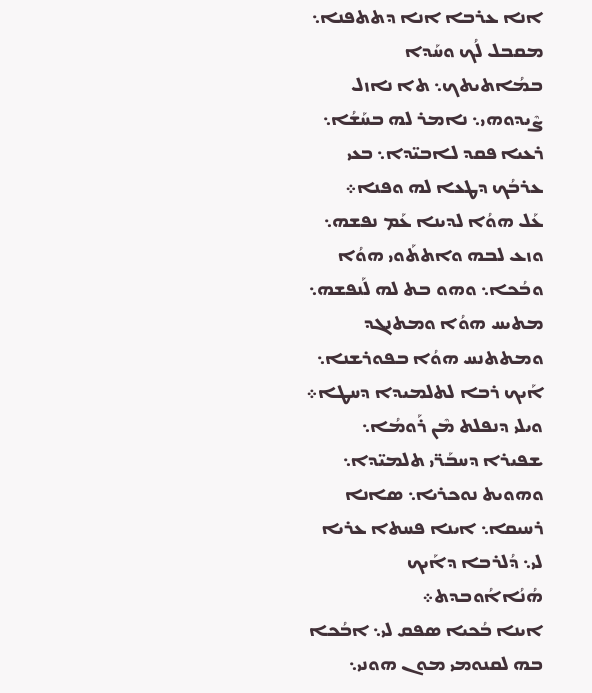ܐܢܐ ܥܪܒܐ ܐܢܐ ܕܬܬܦܢܐ܆ ܡܩܒܠ ܠܳܟ ܘܚܰܕܐ ܒܡܳܐܬܝܬܟ܆ ܬܐ ܢܐܙܠ ܨܶܝܕܘܗܝ܆ ܢܐܡܪ ܠܗ ܒܚܰܫܳܐ܆ ܪܥܝܐ ܦܩܕ ܠܐܒܝ̈ܕܐ܆ ܒܥܝ ܥܪܒܳܟ ܕܛܥܐ ܠܗ ܘܦܢܐ܀
ܥܰܠ ܗܘܳܐ ܠܕܝܢܐ ܥܰܡ ܢܦܫܗ܆ ܘܙܥ ܠܒܗ ܘܐܬܬܰܘܝ ܗܘܳܐ ܘܒܳܟܐ܆ ܘܗܘ ܒܬ ܠܗ ܠܰܢܦܫܗ܆ ܡܬܝܚ ܗܘܳܐ ܘܡܬܢܓܕ ܘܡܬܬܢܚ ܗܘܳܐ ܒܦܘܪܫܢܐ܆ ܐܰܝܟ ܪܒܐ ܠܬܠܡܝܕܐ ܕܚܛܐ܀
ܘܝܠܝ ܕܢܦܠܬ ܡܶܢ ܪܰܘܡܳܐ܆ ܫܦܝܪܐ ܕܚܒܰܪ̈ܝ ܬܠܡܝ̈ܕܐ܆ ܘܗܘܝܬ ܢܘܟܪܝܐ܆ ܣܐܢܐ ܪܚܝܩܐ܆ ܐܝܢܐ ܦܚܬܐ ܥܪܝܐ ܠܝ܆ ܕܳܠܪܒܐ ܕܐܰܝܟ ܗܳܢܳܐܐܳܘܒܕܬ܀
ܐܝܢܐ ܒܳܟܝܐ ܣܦܩ ܠܝ܆ ܐܒܳܟܐ ܒܗ ܠܩܢܘܡܝ ܡܘܢ ܗܘܢܝ܆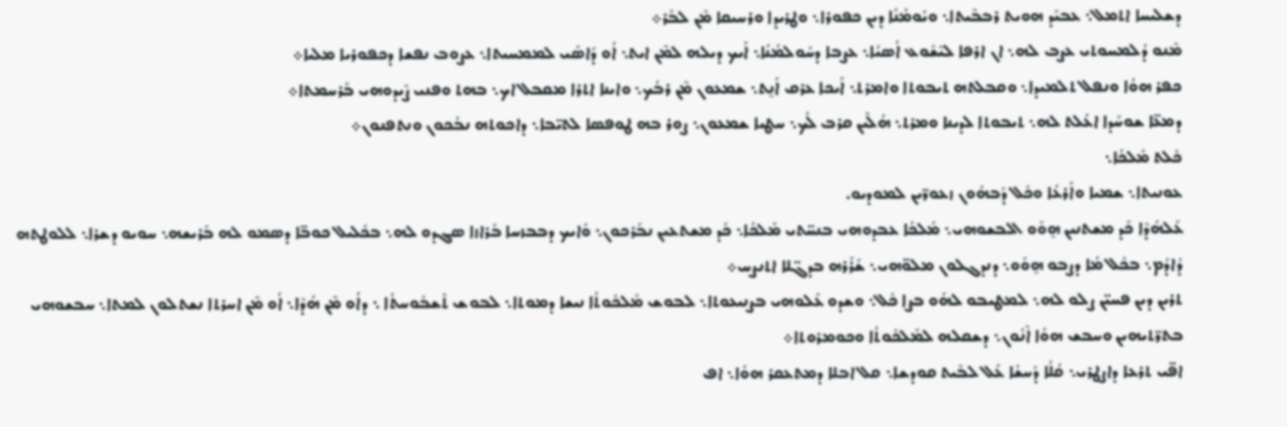ܕܫܠܝܚܐ ܐܬܡܠ܆ ܥܒܝܰܕ ܗܘܝܬ ܪܒܒܶܝܬܐ܆ ܘܝܰܘܡܳܢܳܐ ܕܝܢ ܟܦܘܪܐ܆ ܘܛܪܝܕܐ ܘܪܚܝܩܐ ܡܶܢ ܠܒܰܪ܀
ܡܶܢܘ ܕܳܠܡܚܘܬܝ ܥܨܒ ܠܗ܆ ܐܢ ܐܪܦܐ ܠܝܶܫܽܘܥ ܐܳܣܝܳܐ܆ ܥܨܒܐ ܕܚܽܘܠܡܳܢܳܐ܆ ܐܰܝܟ ܕܝܠܗ ܠܡܶܢ ܐܝܬ܆ ܐܳܘ ܕܰܐܣܺܝ ܠܡܡܚܝܬܐ܆ ܥܨܘܒ ܢܦܫܐ ܕܟܦܘܪܝܐ ܡܠܝܐ܀
ܟܦܪ ܗܘܳܐ ܘܢܦܠ ܬܠܡܝܕܐ܆ ܘܩܒܠܬܗ ܬܝܒܘܬܐ ܘܐܡܪܬ܆ ܐܰܝܟܐ ܥܪܩ ܐܰܢ̱ܬ܆ ܫܡܥܘܢ ܡܶܢ ܪܒܳܟ܆ ܘܐܝܢܐ ܐܬܪܐ ܡܩܒܠ ܐܟ܆ ܒܗܬ ܘܦܢܝ ܨܶܝܕܘܗܝ ܒܰܪܚܡܬܐ܀
ܕܡܥ̈ܐ ܫܘܚܰܕܐ ܐܥܰܠܬ ܠܗ܆ ܬܝܒܘܬܐ ܠܕܝܢܐ ܘܡܪܬ܆ ܗܳܠܶܝܢ ܩܪܒ ܠܳܟ܆ ܚܛܝܐ ܫܡܥܘܢ܆ ܨܘܪ ܒܗ ܛܘܦܣܐ ܠܬܝ̈ܒܐ܆ ܕܐܟܘܬܗ ܢܒܳܟܘܢ ܘܢܬܦܢܘܢ܀
ܟܽܠܬ ܡܰܠܟܳܐ܆
ܥܘܢܝܬܐ܆ ܫܡܝܐ ܘܐܰܪܥܳܐ ܘܟܽܠ ܕܰܒܗܽܘܢ ܙܥܘܪ̈ܝܢ ܠܡܘܕܝܘ.
ܥܰܠܗܳܕܶܐ ܟܰܕ ܡܫܬܢܝܢ ܗ̱ܘܰܘ ܐܠܒܫܘܗܝ܆ ܡܰܠܟܳܐ ܥܒܕܘܗܝ ܒܢܚ̈ܬܝ ܡܰܠܟܳܐ܆ ܟܰܕ ܡܫܬܥܝܢ ܢܒܰܪܟܘܢ܆ ܘܰܐܝܟ ܕܒܒܙܚܐ ܒܰܪܐܙܐ ܣܓܕܘ ܠܗ܆ ܒܟܽܠܝܠ ܟܘܒ̈ܐ ܕܣܡܘ ܠܗ ܒܰܪܝܫܗ܆ ܚܘܝܘ ܕܫܪܐ܆ ܠܠܘܛܬܗ ܕܳܐܕܳܡ܆ ܒܟܽܠ ܡܳܐ ܕܨܒܘ ܗ̱ܘܰܘ܆ ܕܢܕܓܠܘܢ ܡܠܘ̈ܗܝ܆ ܫܰܪܰܪܗ ܒܕܓ̈ܠܐ ܐܬܢܨܚ܀
ܬܪܝܢ ܕܝܢ ܦܚܝ̈ܢ ܨܠܘ ܠܗ܆ ܠܡܛܝܒܘ ܠܗܰܘ ܒܨܐ ܟܽܠ܆ ܘܫܕܘ ܥܰܠܘܗܝ ܒܨܢܝܥܘܬܐ܆ ܠܒܘܫ ܡܰܠܟܽܘܬܳܐ ܢܝܫܐ ܕܡܘܬܐ܆ ܠܒܘܫ ܬܶܫܒܽܘܚܬܳܐ ܆ ܕܐܳܘ ܡܶܢ ܗܳܕܶܐ܆ ܐܳܘ ܡܶܢ ܐܚܪܬܐ ܢܫܬܠܘܢ ܠܡܬܐ܆ ܚܒܫܘܗܝ ܒܬܪ̈ܬܝܗܝܢ ܘܚܒܫ ܗܘܳܐ ܐܶܢܽܘܢ܆ ܕܫܩܠܗ ܠܡܰܠܟܽܘܬܳܐ ܘܟܘܡܪܘܬܐ܀
ܐܦ̈ܝ ܬܪܥܐ ܕܐܨܛܪܝ܆ ܩܳܠܳܐ ܕܰܚܫܳܐ ܥܰܠ ܠܒܶܝܬ ܩܘܕܫܐ܆ ܩܠ ܐܒܠܐ ܕܡܬܥܩܪ ܗܘܳܐ܆ ܐܦ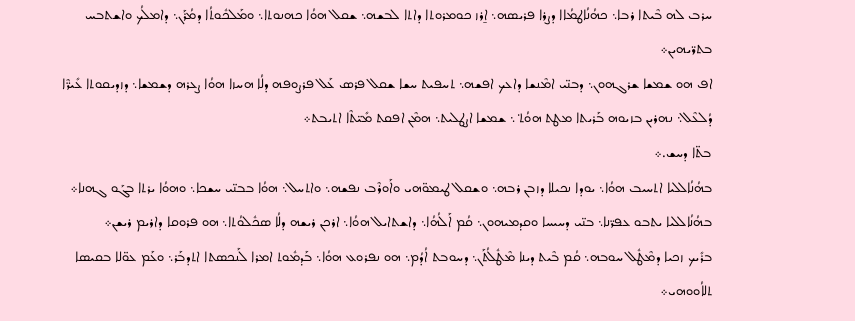ܚܪܒ ܠܗ ܒܶܝܬܐ ܪܒܐ܆ ܟܗܳܢܳܐܛܡܳܐܐ ܕܨܪܐ ܦܪܝܣܗ܆ ܐ̱ܪܙ ܟܘܡܪܘܬܐ ܕܐܬܐ ܠܒܫܗ܆ ܫܩܠ ܗܘܳܐ ܟܗܢܘܬܐ܆ ܘܡܰܠܟܽܘܬܳܐ ܕܡܳܪܰܢ܆ ܕܐܡܠܳܟ ܘܐܫܬܒܚ ܒܬܪ̈ܝܗܝܢ܀
ܐܦ ܗܘ ܫܡܫܐ ܫܪܓܗܘܢ܆ ܕܒܢ̈ܝ ܐܡܶܢܫܐ ܕܐܥܟ ܐܦܫܗ܆ ܬܚܦܝܬ ܚܫܐ ܫܩܠ ܦܪܣ ܥܰܠ ܦܪܨܘܦܗ ܕܠܳܐ ܗܚܙܐ ܗܘܳܐ ܨܥܪܗ ܕܫܡܫܐ܆ ܕܙܕܝܩܘܬܐ ܥܺܝܪ̈ܶܐ ܕܳܠܥܶܠ܆ ܢܗܪܝܢ ܒܙܝܘܗ ܒܰܪܝܬܐ ܡܛܬ ܗܘܳܬ݀ ܆ ܫܡܫܐ ܐܨܛܠܝܬ܆ ܗܡܶܢ ܐܦܩܬ ܡܺܝ̈ܬܶܐ ܐܬܝܒܬ܀
ܒܬ̈ܐ ܕܚܫ.܀
ܒܗܳܢܳܐܠܠܝܐ ܐܬܚܝܒ ܗܘܳܐ܆ ܝܘܕܐ ܢܟܝܠܐ ܕܙܒܢ ܪܒܗ܆ ܘܫܩܠ ܛܝܡܘ̈ܗܝ ܘܐܰܘܪܶܒ ܢܦܫܗ܆ ܘܐܬܚܠ܆ ܗܘܳܐ ܒܒܢ̈ܝ ܚܫܟܐ܆ ܘܗܘܳܐ ܝܪܬܐ ܒܓܰܘ ܓܗܢܐ܀
ܒܗܳܢܳܐܠܠܝܐ ܝܬܒܘ ܥܦܪ̈ܢܐ܆ ܒܢ̈ܝ ܕܚܝܚܐ ܘܩܕܡܝܗܘܢ܆ ܩܳܡ ܐܰܠܳܗܳܐ܆ ܕܐܫܬܐܝܠ ܗܘܳܐ܆ ܐܪܟܢ ܪܝܫܗ ܕܠܳܐ ܣܟܽܠܘܳܬܐ܆ ܗܘ ܦܪܘܩܐ ܕܐܪܝܡ ܪܝܫܢ܀
ܒܪܺܝܟ ܙܟܝܐ ܕܡܶܛܽܠ ܚܘܒܗ܆ ܩܳܡ ܒܶܝܬ ܕܝܢܐ ܡܶܛܽܠܳܬܰܢ܆ ܕܚܘܒܬ ܐܳܕܳܡ܆ ܗܘ ܢܦܪܘܥ ܗܘܳܐ܆ ܒܰܕܡܽܘܬ ܐܡܪܐ ܠܰܢܟܣܬܐ ܐܬܕܒܰܪ܆ ܘܥܰܡ ܥܘ̈ܠܐ ܒܩܝܣܐ ܬܠܐܳܘܘܗܝ܀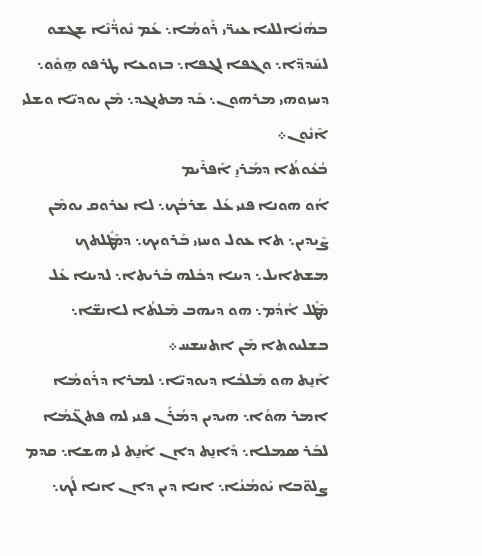ܒܗܳܢܳܐܠܠܝܐ ܥܝܪ̈ܝ ܪܰܘܡܳܐ܆ ܥܰܡ ܢܽܘܪ̈ܳܢܶܐ ܫܓܫܘ ܠܚܰܕܕ̈ܐ܆ ܘܓܦܐ ܠܓܦܐ܆ ܒܙܘܥܐ ܛܪܦܘ ܗ̱ܘܰܘ܆ ܕܚܙܘܗܝ ܡܪܗܘܢ܆ ܟܰܕ ܡܬܢܓܕ܆ ܡܶܢ ܝܘܕܝ̈ܐ ܘܫܠܝ ܐܶܢܽܘܢ܀
ܒܳܥܽܘܬܳܐ ܕܡܳܪܝ̱ ܐܰܦܪܶܝܡ
ܐܳܘ ܗܘܢܐ ܦܢܝ ܥܰܠ ܫܪܒܳܟ܆ ܠܐ ܢܥܪܘܩ ܝܘܡܶܢ ܨܶܝܕܝܢ܆ ܬܐ ܥܘܠ ܘܚܙܝ ܒܰܪܘܝܟ܆ ܕܡܶܛܽܠܬܟ ܡܫܬܐܝܠ܆ ܕܝܢܐ ܕܟܽܠܗ ܒܰܪܝܬܐ܆ ܠܕܝܢܐ ܥܰܠ ܡܶܛܽܠ ܐܳܕܳܡ܆ ܗܘ ܕܝܗܒ ܡܶܠܬܳܐ ܠܐܢܫ̈ܐ܆ ܒܫܠܝܘܬܐ ܡܶܢ ܐܬܚܫܚ܀
ܐܰܢ̱ܬ ܗܘ ܡܰܠܟܳܐ ܕܝܘܕܝ̈ܐ܆ ܠܡܪܐ ܕܪܰܘܡܳܐ ܐܡܪ ܗܘܳܐ܆ ܗܝܕܝܢ ܕܡܳܪܰܢ ܦܢܝ ܠܗ ܦܬܓ̈ܡܳܐ ܠܒܰܪ ܣܡܠܐ܆ ܕܰܐܢ̱ܬ ܕܐܢ ܐܰܢ̱ܬ ܠܝ ܗܫܐ܆ ܩܕܡ ܨܠܘ̈ܒܐ ܝܰܘܡܳܢܳܐ܆ ܐܢܐ ܕܝܢ ܕܐܢ ܐܢܐ ܠܳܟ܆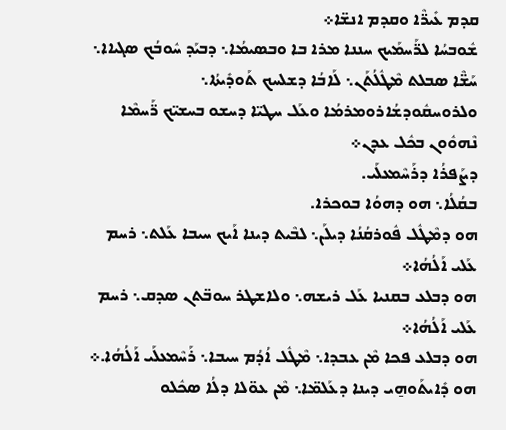ܩܕܡ ܥܺܝܪ̈ܶܐ ܘܩܕܡ ܐܢܫ̈ܐ܀
ܫܽܘܒܚܳܐ ܠܪ̈ܰܚܡܰܝܟ ܚܢܢܐ ܡܪܐ ܒܐ ܘܒܣܝܡܳܐ܆ ܕܒܝܰܕ ܚܽܘܒܳܟ ܣܓܝܐܐ܆ ܚܰܫ̈ܶܐ ܣܒܠܬ ܡܶܛܽܠܳܬܰܢ܆ ܠܰܐܒܳܐ ܕܫܠܚܟ ܬܰܘܕܺܝܬܳܐ܆ ܘܠܪܘܚܩܽܘܕܫܳܐܪܘܡܪܡܳܐ ܘܥܰܠ ܚܛܝ̈ܐ ܕܚܫܘ ܒܚܫܝ̈ܟ ܪ̈ܰܚܡܶܐ ܢܶܗܘܽܘܢ ܒܟܽܠ ܥܕܢ܀
ܕܨܰܦܪܳܐ ܕܪܰܚܶܡܥܠܰܝ.
ܒܩܳܠܳܐ܆ ܗܘ ܕܗܘܳܐ ܒܘܟܪܐ.
ܗܘ ܕܡܶܛܽܠ ܦܽܘܪܩܳܢܳܐ ܕܝܠܰܢ܆ ܠܒܶܝܬ ܕܝܢܐ ܐܰܝܟ ܚܝܒܐ ܥܰܠܬ܆ ܪܚܡ ܥܰܠܝ ܐܰܠܳܗܳܐ܀
ܗܘ ܕܒܠܥ ܒܩܢܝܐ ܥܰܠ ܪܝܫܗ܆ ܘܠܐܫܛܪ ܚܘܒ̈ܬܢ ܣܕܩ܆ ܪܚܡ ܥܰܠܝ ܐܰܠܳܗܳܐ܀
ܗܘ ܕܒܠܥ ܦܟܐ ܡܶܢ ܥܒܕܐ܆ ܡܶܛܽܠ ܐܳܕܳܡ ܚܝܒܐ܆ ܪܰܚܶܡܥܠܰܝ ܐܰܠܳܗܳܐ.܀
ܗܘ ܕܺܐܝܬܰܘܗ̱ܝ ܕܝܢܐ ܕܥܰܠܡ̈ܐ܆ ܡܶܢ ܥܘ̈ܠܐ ܕܠܳܐ ܣܟܽܠܘ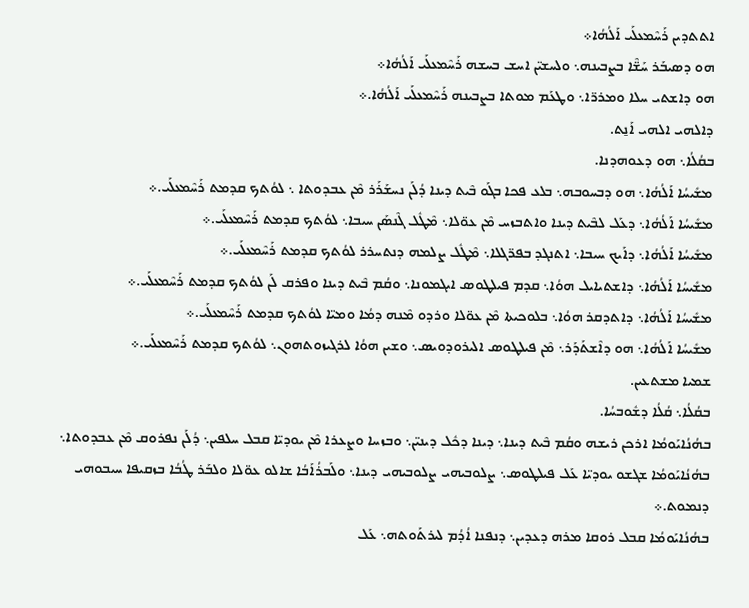ܐܬܬܕܝܢ ܪܰܚܶܡܥܠܰܝ ܐܰܠܳܗܳܐ܀
ܗܘ ܕܣܝܒܰܪ ܚܰܫ̈ܶܐ ܒܨܒܝܢܗ܆ ܘܠܚܫܝ̈ܢ ܐܚܫ ܒܚܫܗ ܪܰܚܶܡܥܠܰܝ ܐܰܠܳܗܳܐ܀
ܗܘ ܕܐܫܬܝ ܚܠܐ ܘܡܪܪ̈ܐ܆ ܘܛܥܰܡ ܡܘܬܐ ܒܨܒܝܢܗ ܪܰܚܶܡܥܠܰܝ ܐܰܠܳܗܳܐ.܀
ܕܐܠܗܝ ܐܠܗܝ ܐܰܢ̱ܬ.
ܒܩܳܠܳܐ܆ ܗܘ ܕܥܘܗܕܢܐ.
ܡܫܺܝܚܳܐ ܐܰܠܳܗܳܐ܆ ܗܘ ܕܒܚܘܒܗ܆ ܒܠܥ ܦܟܐ ܒܓܰܘ ܒܶܝܬ ܕܝܢܐ ܕܳܠܰܢ ܢܚܫܰܪܰܪ ܡܶܢ ܥܒܕܘܬܐ ܆ ܠܘܳܬܟ ܩܕܡܬ ܪܰܚܶܡܥܠܰܝ.܀
ܡܫܺܝܚܳܐ ܐܰܠܳܗܳܐ܆ ܕܥܰܠ ܠܒܶܝܬ ܕܝܢܐ ܘܐܬܒܙܚ ܡܶܢ ܥܘ̈ܠܐ܆ ܡܶܛܽܠ ܓܶܢܣܰܢ ܚܝܒܐ܆ ܠܘܳܬܟ ܩܕܡܬ ܪܰܚܶܡܥܠܰܝ.܀
ܡܫܺܝܚܳܐ ܐܰܠܳܗܳܐ܆ ܕܐܰܝܟ ܚܝܒܐ܆ ܐܬܢܓܕ ܒܦܪ̈ܓܠܐ܆ ܡܶܛܽܠ ܨܠܡܗ ܕܢܬܚܪܪ ܠܘܳܬܟ ܩܕܡܬ ܪܰܚܶܡܥܠܰܝ.܀
ܡܫܺܝܚܳܐ ܐܰܠܳܗܳܐ܆ ܕܐܫܬܝܐܝܠ ܗܘܳܐ܆ ܩܕܡ ܦܝܠܛܘܣ ܐܝܓܡܘܢܐ܆ ܘܩܳܡ ܒܶܝܬ ܕܝܢܐ ܘܦܪܩ ܠܰܢ ܠܘܳܬܟ ܩܕܡܬ ܪܰܚܶܡܥܠܰܝ.܀
ܡܫܺܝܚܳܐ ܐܰܠܳܗܳܐ܆ ܕܐܬܕܩܪ ܗܘܳܐ܆ ܒܠܘܟܝܬܐ ܡܶܢ ܥܘ̈ܠܐ ܘܪܕܘ ܡܶܢܗ ܕܡܳܐ ܘܡܝ̈ܐ ܠܘܳܬܟ ܩܕܡܬ ܪܰܚܶܡܥܠܰܝ.܀
ܡܫܺܝܚܳܐ ܐܰܠܳܗܳܐ܆ ܗܘ ܕܐܶܫܬܰܕܰܪ܆ ܡܶܢ ܦܝܠܛܘܣ ܐܠܝܪܘܕܘܝܣ܆ ܘܫܝܢ ܗܘܳܐ ܠܪܓܝܙܘܬܗܘܢ܆ ܠܘܳܬܟ ܩܕܡܬ ܪܰܚܶܡܥܠܰܝ.܀
ܫܡܝܐ ܡܫܬܥܝܢ.
ܒܩܳܠܳܐ܆ ܩܳܠܳܐ ܕܫܽܘܒܚܳܐ.
ܒܗܳܢܳܐܝܰܘܡܳܐ ܐܪܟܢ ܪܝܫܗ ܘܩܳܡ ܒܶܝܬ ܕܝܢܐ܆ ܕܝܢܐ ܕܟܽܠ ܕܝܢܝ̈ܢ܆ ܘܒܙܚܐ ܘܨܥܪܐ ܡܶܢ ܝܘܕܝ̈ܐ ܩܒܠ ܚܠܦܝܢ܆ ܕܳܠܰܢ ܢܦܪܘܩ ܡܶܢ ܥܒܕܘܬܐ܆ ܒܗܳܢܳܐܝܰܘܡܳܐ ܫܓܫܘ ܝܘܕܝ̈ܐ ܥܰܠ ܦܝܠܛܘܣ܆ ܨܠܘܒܝܗܝ ܨܠܘܒܝܗܝ ܕܝܢܐ܆ ܘܠܰܒܪܳܐܰܒܳܐ ܫܐܠܘ ܥܘ̈ܠܐ ܘܠܒܰܪ ܛܳܒܳܐ ܒܙܩܝܦܐ ܚܝܒܘܗܝ ܕܢܡܘܬ.܀
ܒܗܳܢܳܐܝܰܘܡܳܐ ܩܒܠ ܪܘܩܐ ܡܪܗ ܕܥܕܝܢ܆ ܕܢܦܢܐ ܐܳܕܳܡ ܠܝܪܬܰܘܬܗ܆ ܥܰܠ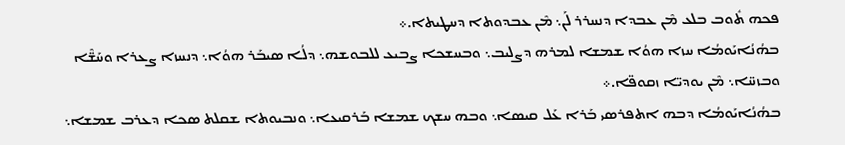ܦܟܗ ܬܽܘܒ ܒܠܥ ܡܶܢ ܥܒܕܐ ܕܢܚܪܪ ܠܰܢ܆ ܡܶܢ ܥܒܕܘܬܐ ܕܚܛܝܬܐ.܀
ܒܗܳܢܳܐܝܰܘܡܳܐ ܚܙܐ ܗܘܳܐ ܫܡܫܐ ܠܡܪܗ ܕܨܠܝܒ܆ ܘܒܚܫܟܐ ܨܒܝܥ ܠܠܒܘܫܗ܆ ܕܠܳܐ ܣܝܒܰܪ ܗܘܳܐ܆ ܕܢܚܙܐ ܨܥܪܐ ܘܚܰܫ̈ܶܐ ܘܒܙܚ̈ܐ܆ ܡܶܢ ܝܘܕܝ̈ܐ ܙܩܘܦ̈ܐ.܀
ܒܗܳܢܳܐܝܰܘܡܳܐ ܕܒܗ ܐܬܦܪܣܝ ܒܰܪܐ ܥܰܠ ܩܝܣܐ܆ ܘܒܗ ܚܫܟ ܫܡܫܐ ܒܰܪܩܝܥܐ܆ ܘܢܒܝܘܬܐ ܫܩܠܬ ܣܟܐ ܕܥܪܒ ܫܡܫܐ܆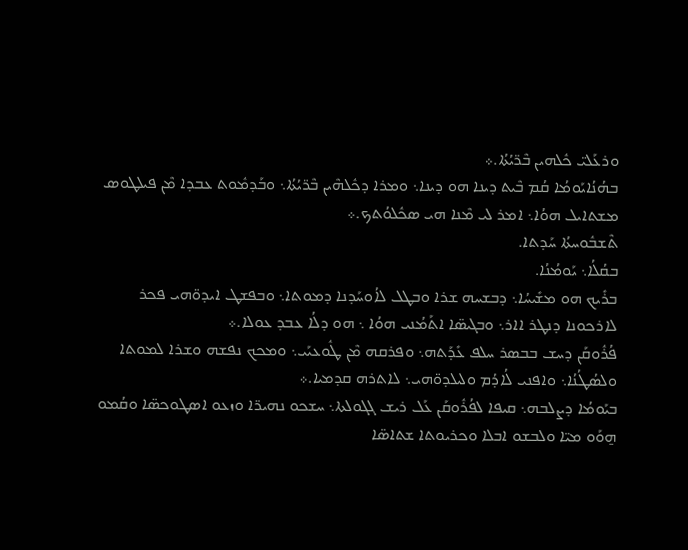ܘܪܥܰܠܝ̈ ܟܽܠܗܝܢ ܒܶܪ̈ܝܳܬܳܐ.܀
ܒܗܳܢܳܐܝܰܘܡܳܐ ܩܳܡ ܒܶܝܬ ܕܝܢܐ ܗܘ ܕܝܢܐ܆ ܘܡܪܐ ܕܟܽܠܗܶܝܢ ܒܶܪ̈ܝܳܬܳܐ܆ ܘܒܰܕܡܽܘܬ ܥܒܕܐ ܡܶܢ ܦܝܠܛܘܣ ܡܫܬܐܝܠ ܗܘܳܐ܆ ܐܡܪ ܠܝ ܡܶܢܐ ܗܝ ܣܟܽܠܘܳܬܟ.܀
ܬܶܫܒܽܘܚܬܳܐ ܚܰܕܬܐ.
ܒܩܳܠܳܐ܆ ܝܰܘܡܳܢܳܐ.
ܒܪܺܝܟ ܗܘ ܡܫܺܝܚܳܐ܆ ܕܒܫܚܗ ܫܪܐ ܘܒܛܠ ܠܐܳܘܚܰܕܢܐ ܕܡܘܬܐ܆ ܘܒܦܫܛ ܐܝܕܘ̈ܗܝ ܦܟܪ ܠܐܪܟܘܢܐ ܕܢܛܪ ܐܐܪ܆ ܘܒܓܝܣ̈ܐ ܐܬܰܡܳܢܝ ܗܘܳܐ ܆ ܗܘ ܕܠܳܐ ܥܒܕ ܥܘܠܐ.܀
ܦܳܪܽܘܩܰܢ ܕܚܫ ܒܒܣܪ ܚܠܦ ܥܺܕܰܬܗ܆ ܘܦܪܩܗ ܡܶܢ ܛܽܘܥܝܰܝ܆ ܘܡܟܟ ܢܦܫܗ ܘܫܪܐ ܠܡܘܬܐ ܘܠܣܳܛܳܢܳܐ܆ ܘܐܦܢܝ ܠܳܐܕܳܡ ܘܠܝܠܕܘ̈ܗܝ܆ ܠܐܬܪܗ ܩܕܡܝܐ.܀
ܒܝܰܘܡܳܐ ܕܨܠܒܗ܆ ܩܝܦܐ ܠܦܳܪܽܘܩܰܢ ܥܰܠ ܪܝܫ ܓܓܘܠܬܐ܆ ܚܫܟܘ ܢܗܝܪ̈ܐ ܘܙܥܘ ܐܣܛܘܟܣ̈ܐ ܘܩܳܡܘ ܗ̱ܘܰܘ ܡܝ̈ܐ ܘܠܒܫܘ ܐܒܠܐ ܘܟܪܝܘܬܐ ܫܬܐܣ̈ܐ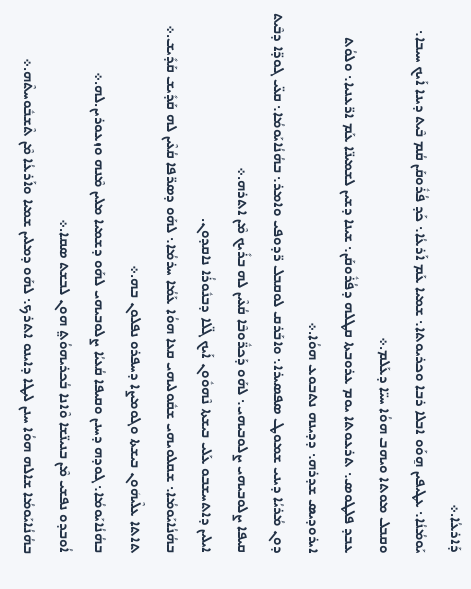ܕܰܐܪܥܳܐ.܀
ܝܰܘܡܳܢܳܐ܆ ܥܛܝܦܝܢ ܗ̱ܘܰܘ ܐܒܠܐ ܪܒܐ ܘܟܪܝܘܬܐ܆ ܫܡܝܐ ܥܰܡ ܐܰܪܥܳܐ܆ ܟܰܕ ܦܳܪܽܘܩܰܢ ܩܳܡ ܒܶܝܬ ܕܝܢܐ ܐܰܝܟ ܚܝܒܐ܆ ܘܩܒܠ ܡܘܬܐ ܘܝܗܒ ܗܘܳܐ ܚܝ̈ܐ ܕܥܰܠܡ.܀
ܥܒܕ ܦܠܛܘܣ܆ ܬܪܥܘܬܐ ܝܘܡ ܥܪܘܒܬܐ ܩܛܠܗ ܕܦܳܪܽܘܩܰܢ܆ ܫܝܢܐ ܕܫܝܢ ܠܫܡܝܢ̈ܐ ܥܰܡ ܐܪ̈ܥܢܝܐ܆ ܘܠܘܳܬ ܐܝܪܘܕܝܣ ܫܕܪܗ܆ ܕܕܝܢܗ ܢܬܒܘܥ ܗܘܳܐ.܀
ܕܘܢ ܡܳܪܝܳܐ ܕܝܢܝ ܫܡܘܛ ܣܦܣܝܪܐ܆ ܘܐܒܰܪܩ ܠܘܩܒܠ ܪ̈ܕܘܦܝ ܘܐܡܪ܆ ܒܗܳܢܳܐܝܰܘܡܳܐ܆ ܩܥ̈ܝ ܓܘܕ̈ܐ ܕܒܶܝܬ ܩܝܦܐ ܨܠܘܒܝܗܝ ܨܠܘܒܝܗܝ܆ ܠܗܰܘ ܕܰܟܪ̈ܽܘܒܶܐ ܩܳܥܶܝܢ ܠܗ ܒܪܺܝܟ ܡܶܢ ܐܬܪܗ.܀
ܐܝܠܝܢ ܕܐܬܚܫܒܘ ܥܰܠܝ ܒܝܫܬܐ ܢܶܗܘܽܘܢ ܐܰܝܟ ܓ̈ܠܐ ܕܒܢܽܘܪܳܐ ܢܐܩܕܘܢ.
ܒܗܳܢܳܐܝܰܘܡܳܐ܆ ܫܩܠܘܝܗܝ ܫܩܽܘܠܝܗܝ ܩܥܐ ܗܘܳܐ ܥܰܡܳܐ ܚܪܡܳܐ܆ ܠܗܰܘ ܕܣܪ̈ܦܐ ܩܳܥܶܝܢ ܠܗ ܩܰܕܺܝܫ ܩܰܕܺܝܫ.܀
ܬܐܬܐ ܥܠܶܝܗܿܘܢ ܒܝܫܬܐ ܘܓܘܡܨܐ ܕܚܦܪܘ ܢܦܠܘܢ ܒܗ.܀
ܒܗܳܢܳܐܝܰܘܡܳܐ܆ ܓܘܕܗ ܕܚܢܢ ܘܩܝܦܐ ܩܳܥܝܳܐ ܨܠܘܒܝܗܝ ܠܗܰܘ ܕܫܡܝܐ ܡܠܝܢ ܡܶܢܗ ܘܙܥܘܪܝܢ.ܠܗ.܀
ܐܳܘܒܕܘ ܢܦܫܝ ܡܶܢ ܒܢܝܢ̈ܫܐ ܘܶܐܢܐ ܒܳܟܪܝܗܘܳܬ݀ ܗܘܢ ܠܒܫܬ ܣܩܐ.܀
ܒܗܳܢܳܐܝܰܘܡܳܐ ܫܐܠܗ ܗܘܳܐ ܚܢܢ ܠܝܛܐ ܕܐܝܢܘ ܐܬܪܟ܆ ܠܗܰܘ ܕܡܠܝܢ ܫܡܝܐ ܘܐܰܪܥܳܐ ܡܶܢ ܬܶܫܒܽܘܚܬܶܗ.܀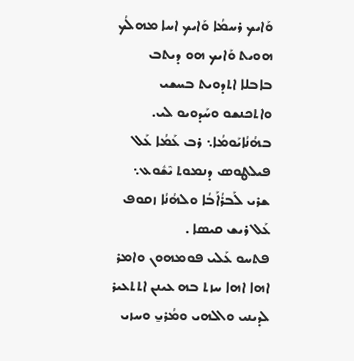ܘܰܐܝܟ ܪܚܡܳܐ ܘܰܐܝܟ ܐܚܐ ܡܗܠܳܟ ܗܘܝܬ ܘܰܐܝܟ ܗܘ ܕܝܬܒ ܒܐܒܠܐ ܐܬܕܘܝܬ ܒܚܫܝ ܘܐܬܟܢܫܘ ܘܚܰܕܘܝܘ ܠܝ.
ܒܗܳܢܳܐܝܰܘܡܳܐ܆ ܪܒ ܥܰܡܳܐ ܥܰܠ ܦܝܠܛܘܣ ܕܢܡܘܬ ܝܶܫܽܘܥ܆ ܫܪܝ ܠܰܒܪܳܐܰܒܳܐ ܘܠܗܳܢܳܐ ܙܩܘܦ ܥܰܠ ܪܝܫ ܩܝܣܐ .
ܦܬܚܘ ܥܰܠܝ ܦܘܡܗܘܢ ܘܐܡܪ ܐܗܐ ܐܗܐ ܚܙܬ ܒܗ ܥܝܢܢ ܐܬܬܥܝܪ ܠܕܝܢܝ ܘܐܠܗܝ ܘܡܳܪܝ̱ ܘܚܙܝ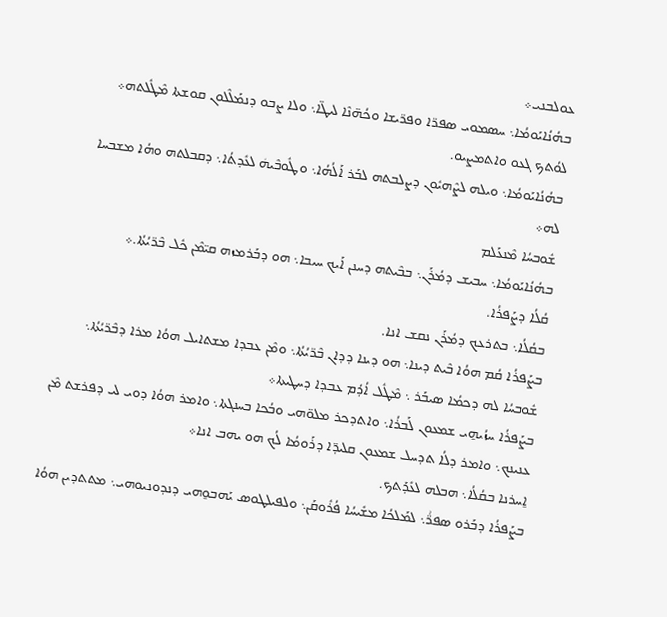ܥܘܠܒܢܝ܀
ܒܗܳܢܳܐܝܰܘܡܳܐ܆ ܚܣܡܘܝ ܣܦܪ̈ܐ ܘܦܪ̈ܝܫܐ ܘܟܳܗ̈ܢܶܐ ܠܝܛ̈ܐ܆ ܘܠܐ ܨܒܘ ܕܢܡܰܠܶܠܘܢ ܩܘܫܬܐ ܡܶܛܽܠܬܗ܀
ܠܘܳܬܟ ܓܥܘ ܘܐܬܡܨܝܘ.
ܒܗܳܢܳܐܝܰܘܡܳܐ܆ ܘܝܠܗ ܠܨܶܗܝܽܘܢ ܕܨܠܒܬܗ ܠܒܰܪ ܐܰܠܳܗܳܐ܆ ܘܛܽܘܒܶܝܗܿ ܠܥܺܕܬܳܐ܆ ܕܩܒܠܬܗ ܘܗܳܐ ܡܫܒܚܐ ܠܗ܀
ܫܽܘܒܚܳܐ ܡܶܢܥܰܠܡ
ܒܗܳܢܳܐܝܰܘܡܳܐ܆ ܚܒܝܫ ܕܡܳܪܰܢ܆ ܒܒܶܝܬܗ ܕܚܢܢ ܐܰܝܟ ܚܝܒܐ܆ ܗܘ ܕܒܰܪܡܙܗ ܩܝ̈ܡܶܢ ܟܽܠ ܒܶܪ̈ܝܳܬܳܐ.܀
ܩܳܠܳܐ ܕܨܰܦܪܳܐ.
ܒܩܳܠܳܐ܆ ܒܬܪܥܟ ܕܡܳܪܰܢ ܢܩܫ ܐܢܐ.
ܒܨܰܦܪܳܐ ܩܳܡ ܗܘܳܐ ܒܶܝܬ ܕܝܢܐ܆ ܗܘ ܕܝܢܐ ܕܕܐܢ ܒܶܪ̈ܝܳܬܳܐ܆ ܘܡܶܢ ܥܒܕܐ ܡܫܬܐܝܠ ܗܘܳܐ ܡܪܐ ܕܒܶܪ̈ܝܳܬܳܐ܆ ܫܽܘܒܚܳܐ ܠܗ ܕܟܡܳܐ ܣܝܒܰܪ ܆ ܡܶܛܽܠ ܐܳܕܳܡ ܥܒܕܐ ܕܚܛܝܬܐ܀
ܒܨܰܦܪܳܐ ܚܙܳܝܗ̱ܝ ܫܡܥܘܢ ܠܰܒܪܳܐ܆ ܘܐܬܕܟܪ ܡܠܘ̈ܗܝ ܘܒܳܟܐ ܒܚܢܓܬܐ܆ ܘܐܡܪ ܗܘܳܐ ܕܘܝ ܠܝ ܕܦܪܫܬ ܡܶܢ ܥܢܝܢܟ܆ ܘܐܡܪ ܕܠܳܐ ܬܕܚܠ ܫܡܥܘܢ ܩܠܝܕ̈ܐ ܕܪܰܘܡܳܐ ܠܳܟ ܗܘ ܝܗܒ ܐܢܐ܀
ܐ̱ܚܪܢܐ ܒܩܳܠܳܐ܆ ܗܒܠܗ ܠܥܺܕܰܬܟ.
ܒܨܰܦܪܳܐ ܕܒܰܪܘ ܣܦܪܑ̈܆ ܠܡܰܠܟܳܐ ܡܫܺܝܚܳܐ ܦܳܪܽܘܩܰܢ܆ ܘܠܦܝܠܛܘܣ ܝܰܗܒܘ̱ܗܝ ܕܢܕܘܢܝܘܗܝ܆ ܡܬܬܕܝܢ ܗܘܳܐ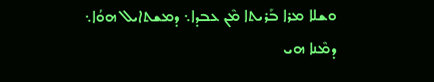ܘܫܠܐ ܡܪܐ ܒܰܪܝܬܐ ܡܶܢ ܥܒܕܐ܆ ܕܡܫܬܐܝܠ ܗܘܳܐ܆ ܕܡܶܢܐ ܗܝ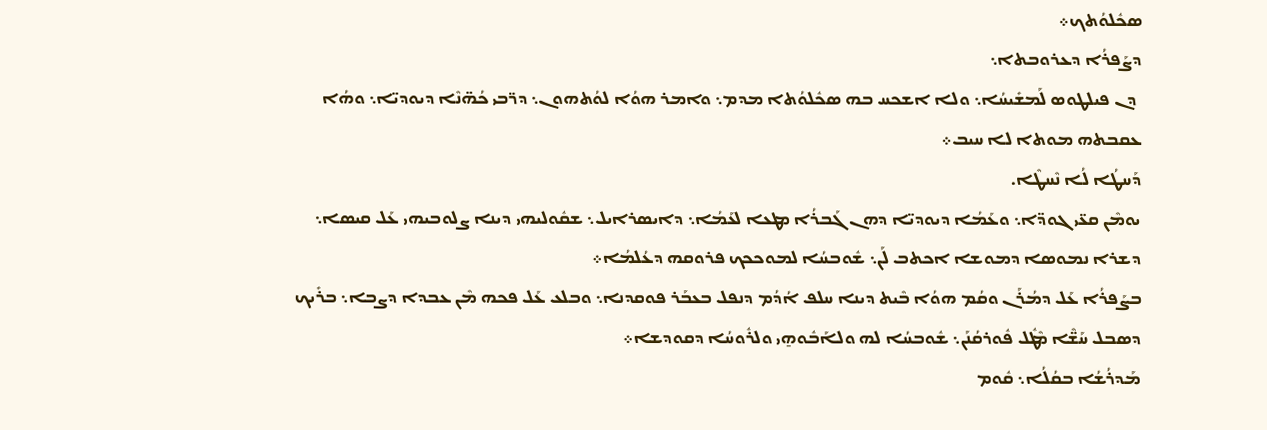ܣܟܽܠܘܳܬܟ܀
ܕܨܰܦܪܳܐ ܕܥܪܘܒܬܐ܆
 ܕܢ ܦܝܠܛܘܣ ܠܰܡܫܺܝܚܳܐ܆ ܘܠܐ ܐܫܟܚ ܒܗ ܣܟܽܠܘܳܬܐ ܡܕܡ܆ ܘܐܡܪ ܗܘܳܐ ܠܘܳܬܗܘܢ܆ ܕܪ̈ܒܝ ܟܳܗ̈ܢܶܐ ܕܝܘܕܝ̈ܐ܆ ܘܗܳܐ ܥܩܒܬܗ ܡܘܬܐ ܠܐ ܚܝܒ܀
ܕܰܚܛܳܐ ܠܳܐ ܢܶܚܛܶܐ.
ܝܘܡܶܢ ܩܥ̈ܝ ܓܘܕ̈ܐ܆ ܘܥܰܡܳܐ ܕܝܘܕܝ̈ܐ ܕܗܢ ܓܰܒܪܳܐ ܡܛܥܐ ܠܥܰܡܳܐ܆ ܕܐܝܣܪܐܝܠ܆ ܫܩܽܘܠܝܗܝ ܕܝܢܐ ܨܠܘܒܝܗܝ ܥܰܠ ܩܝܣܐ܆ ܕܫܪܐ ܢܡܘܣܐ ܕܡܘܫܐ ܐܟܬܒ ܠܰܢ܆ ܫܽܘܒܚܳܐ ܠܡܘܟܟܟ ܦܪܘܩܗ ܕܥܳܠܡܳܐ܀
ܒܨܰܦܪܳܐ ܥܰܠ ܕܡܳܪܰܢ ܘܩܳܡ ܗܘܳܐ ܒܶܝܬ ܕܝܢܐ ܚܠܦ ܐܳܕܳܡ ܕܢܦܠ ܒܥܒܰܪ ܦܘܩܕܢܐ܆ ܘܒܠܥ ܥܰܠ ܦܟܗ ܡܶܢ ܥܒܕܐ ܕܨܒܐ܆ ܒܪܺܝܟ ܕܣܒܠ ܚܰܫ̈ܶܐ ܡܶܛܽܠ ܦܽܘܪܩܳܢܰܢ܆ ܫܽܘܒܚܳܐ ܠܗ ܘܠܐܰܒܽܘܗ̱ܝ ܘܠܪܽܘܚܳܐ ܕܩܘܕܫܐ܀
ܡܰܕܪܳܫܳܐ ܒܩܳܠܳܐ܆ ܩܽܘܡ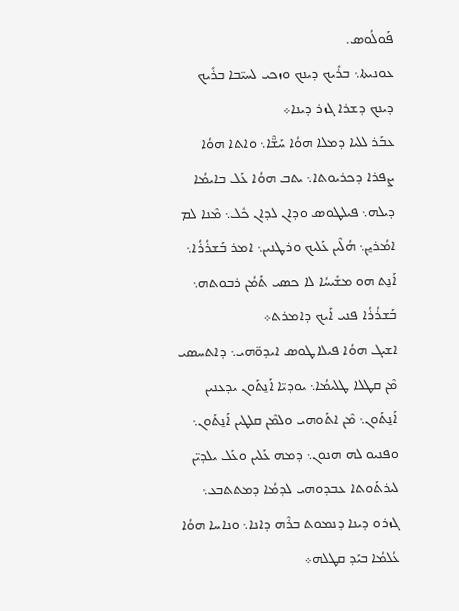ܦܰܘܠܳܘܣ.
ܥܘܢܝܬܐ܆ ܒܪܺܝܟ ܕܝܢܟ ܘܙܟܝ ܠܚܝ̈ܒܐ ܒܪܺܝܟ ܕܝܢܟ ܕܫܪܐ ܓܙܪ ܕܝܢܐ܀
ܥܒܰܪ ܠܠܝܐ ܕܡܠܐ ܗܘܳܐ ܚܰܫ̈ܶܐ܆ ܘܐܬܐ ܗܘܳܐ ܨܦܪܐ ܕܟܪܝܘܬܐ܆ ܝܬܒ ܗܘܳܐ ܥܰܠ ܒܐܝܡܳܐ ܕܝܠܗ܆ ܦܝܠܛܘܣ ܘܕܐܢ ܠܕܐܢ ܟܽܠ܆ ܡܶܢܐ ܠܡ ܐܡܳܪܝ̱ܢ܆ ܗܳܠܶܝܢ ܥܰܠܝܟ ܘܪܛܢܝܢ܆ ܐܡܪ ܒܰܫܪܳܪܳܐ܆ ܐܰܢ̱ܬ ܗܘ ܡܫܺܝܚܳܐ ܠܐ ܟܣܝ ܬܰܡܳܢ ܪܒܘܬܗ܆ ܒܰܫܪܳܪܳܐ ܦܢܝ ܐܰܝܟ ܕܐܡܪܬ܀
ܐܫܝܓ ܗܘܳܐ ܦܝܠܐܛܘܣ ܐܝܕܘ̈ܗܝ܆ ܕܐܬܚܣܝ ܡܶܢ ܩܛܠܐ ܛܠܝܡܳܐ܆ ܝܘܕܝ̈ܐ ܐܰܢ̱ܬܰܘܢ ܝܕܥܢܝܢ ܐܰܢ̱ܬܰܘܢ܆ ܡܶܢ ܐܬܰܘܗܝ ܘܠܡܶܢ ܩܠܛܝܢ ܐܰܢ̱ܬܰܘܢ܆ ܘܦܢܝܘ ܠܗ ܗܢܘܢ܆ ܕܡܗ ܥܰܠܝܢ ܘܥܰܠ ܝܠܕܝ̈ܢ ܠܝܪܬܰܘܬܐ ܥܒܕܘܗܝ ܠܕܡܳܐ ܕܡܬܬܒܥ܆ ܓܙܪܘ ܕܝܢܐ ܕܢܡܘܬ ܒܪܶܗ ܕܐܢܐ܆ ܘܢܐܚܐ ܗܘܳܐ ܥܳܠܡܳܐ ܒܝܰܕ ܩܛܠܗ܀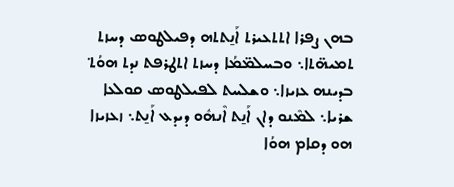ܒܗܢ ܨܦܪܐ ܐܬܬܥܝܪܬ ܐܰܢ̱ܬܬܗ ܕܦܝܠܛܘܣ ܕܚܙܬ ܬܡܝܗ̈ܬܐ܆ ܘܒܚܠܡ̈ܡܳܐ ܕܚܙܬ ܐܬܛܪܦܬ ܢܕܬ ܗܘܳܬ݀  ܒܕܝܢܗ ܥܙܝܙܐ܆ ܘܫܠܚܬ ܠܦܝܠܛܘܣ ܩܘܠܥܐ ܫܪܝܐ܆ ܠܡܶܢܘ ܕܐܢ ܐܰܢ̱ܬ ܐܶܢܗܽܘ ܕܝܕܥ ܐܰܢ̱ܬ܆ ܙܥܙܝܙܐ ܗܘ ܕܩܐܡ ܗܘܳܐ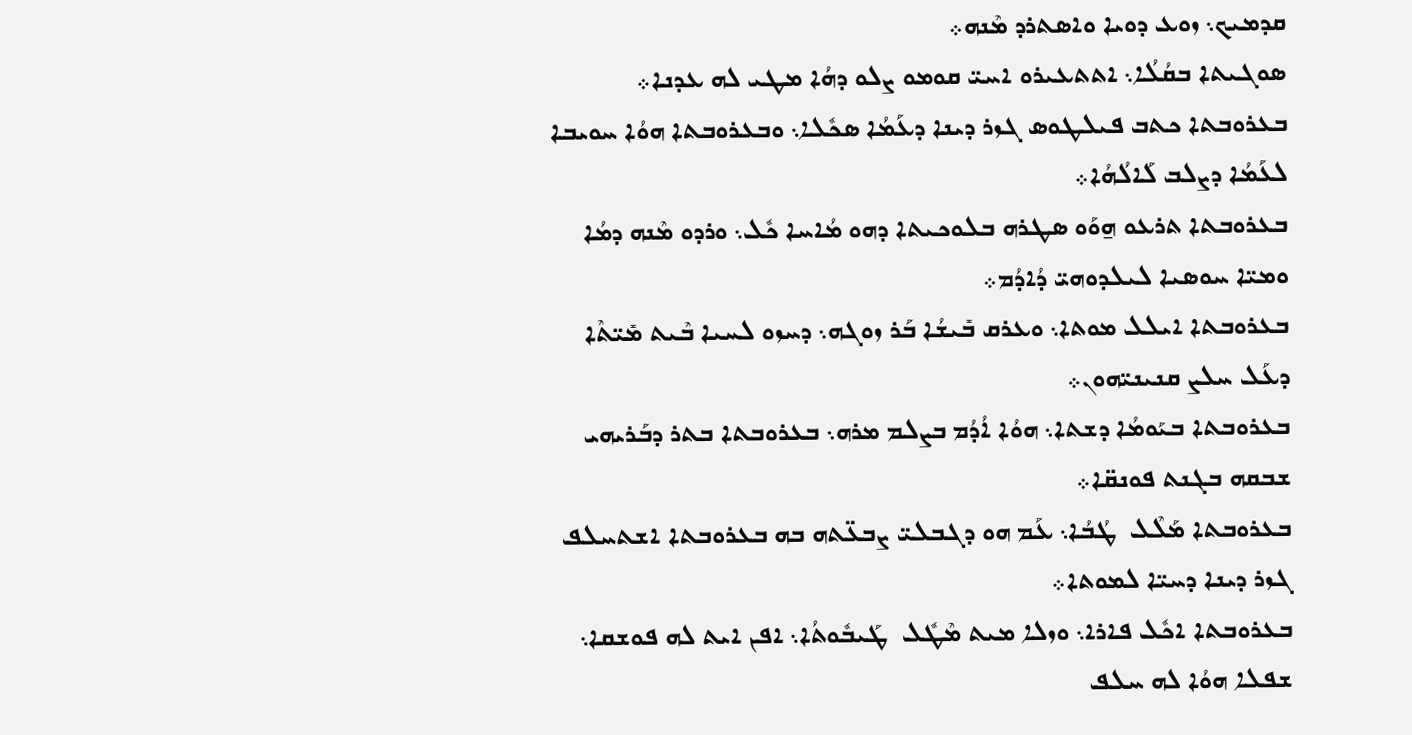ܩܕܡܝܟ܆ ܙܘܥ ܕܘܝܐ ܘܐܣܬܪܕ ܡܶܢܗ܀
ܣܘܓܝܬܐ ܒܩܳܠܳܐ܆ ܐܬܬܥܝܪܘ ܐܚܝ̈ ܩܘܡܘ ܨܠܘ ܕܗܳܐ ܡܛܝ ܠܗ ܥܕܢܐ܀
ܒܥܪܘܒܬܐ ܟܬܒ ܦܝܠܛܘܣ ܓܙܪ ܕܝܢܐ ܕܥܰܡܳܐ ܣܟܽܠܐ܆ ܘܒܥܪܘܒܬܐ ܗܘܳܐ ܚܘܝܒܐ ܠܥܰܡܳܐ ܕܨܠܒ ܠܰܐܠܳܗܳܐ܀
ܒܥܪܘܒܬܐ ܬܪܥܘ ܗ̱ܘܰܘ ܣܛܪܗ ܒܠܘܟܝܬܐ ܕܗܘ ܡܳܐܚܐ ܟܽܠ܆ ܘܪܕܘ ܡܶܢܗ ܕܡܳܐ ܘܡܝ̈ܐ ܚܘܣܝܐ ܠܝܠܕܘܗܝ̈ ܕܳܐܕܳܡ܀
ܒܥܪܘܒܬܐ ܐܝܠܠ ܡܘܬܐ܆ ܘܥܪܩ ܒܺܝܫܳܐ ܒܰܪ ܙܘܓܗ܆ ܕܚܙܘ ܠܚܝܐ ܒܶܝܬ ܡܺܝ̈ܬܶܐ ܕܥܰܠ ܚܠܨ ܩܢܝܢܝ̈ܗܘܢ܀
ܒܥܪܘܒܬܐ ܒܝܰܘܡܳܐ ܕܫܬܐ܆ ܗܘܳܐ ܐܳܕܳܡ ܒܨܠܡ ܡܪܗ܆ ܒܥܪܘܒܬܐ ܒܬܪ ܕܒܰܪܝܗܝ ܫܒܩܗ ܒܓܢܬ ܦܘܢܩ̈ܐ܀
ܒܥܪܘܒܬܐ ܡܰܠܶܠ  ܛܳܒܳܐ܆ ܥܰܡ ܗܘ ܕܓܒܠܝ̈ ܨܒܥ̈ܬܗ ܒܗ ܒܥܪܘܒܬܐ ܐܫܬܚܠܦ ܓܙܪ ܕܝܢܐ ܕܚܝ̈ܐ ܠܡܘܬܐ܀
ܒܥܪܘܒܬܐ ܐܟܽܠ ܦܐܪܐ܆ ܘܙܠܐ ܡܝܬ ܡܶܛܽܠ  ܛܰܝܒܽܘܬܳܐ܆ ܐܦܢ ܐܝܬ ܠܗ ܦܘܫܩܐ܆ ܫܦܠܐ ܗܘܳܐ ܠܗ ܚܠܦ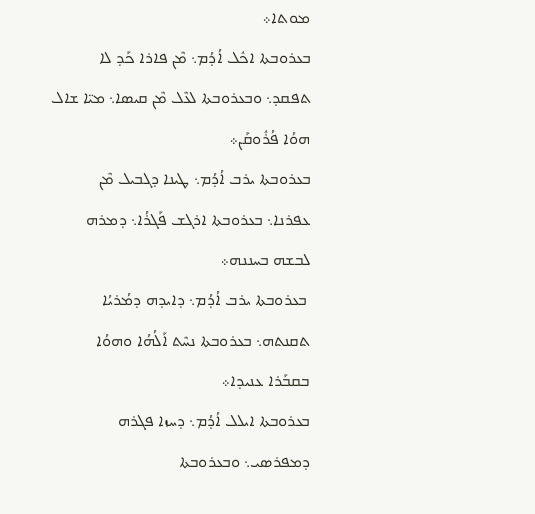ܡܘܬܐ܀
ܒܥܪܘܒܬܐ ܐܟܽܠ ܐܳܕܳܡ܆ ܡܶܢ ܦܐܪܐ ܟܰܕ ܠܐ ܬܦܩܕ܆ ܘܒܥܪܘܒܬܐ ܠܥܶܠ ܡܶܢ ܩܝܣܐ܆ ܡܝ̈ܐ ܫܐܠ ܗܘܳܐ ܦܳܪܽܘܩܰܢ܀
ܒܥܪܘܒܬܐ ܝܪܒ ܐܳܕܳܡ܆ ܛܝܢܐ ܕܓܒܝܠ ܡܶܢ  ܥܦܪܢܐ܆ ܒܥܪܘܒܬܐ ܐܪܓܫ ܦܰܓܪܳܐ܆ ܕܡܪܗ ܠܒܫܗ ܒܚܢܢܗ܀
 ܒܥܪܘܒܬܐ ܝܪܒ ܐܳܕܳܡ܆ ܕܐܝܕܗ ܕܡܳܪܝܳܐ ܬܩܢܬܗ܆ ܒܥܪܘܒܬܐ ܢܚܶܬ ܐܰܠܳܗܳܐ ܘܗܘܳܐ ܒܩܒܰܪܐ ܥܢܝܕܐ܀
ܒܥܪܘܒܬܐ ܐܝܠܠ ܐܳܕܳܡ܆ ܕܚܙܐ ܦܓܪܗ ܕܡܦܪܣܝ܆ ܘܒܥܪܘܒܬܐ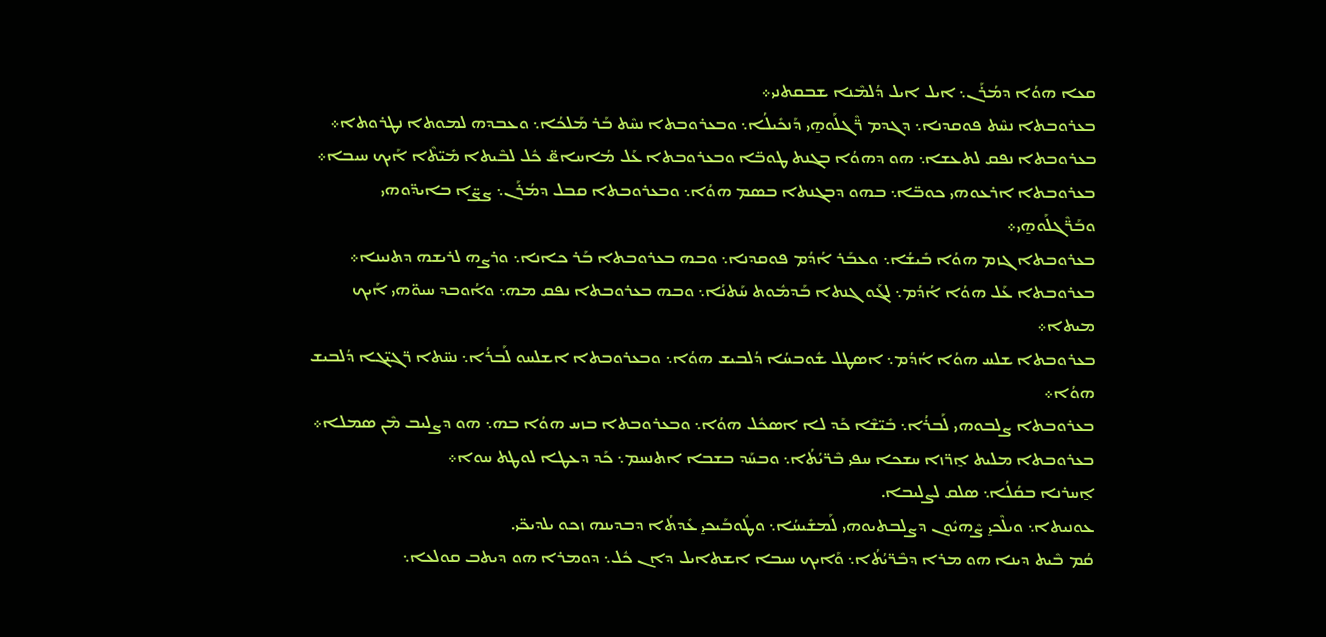ܩܥܐ ܗܘܳܐ ܕܡܳܪܰܢ܆ ܐܝܠ ܐܝܠ ܕܳܠܡܶܢܐ ܫܒܩܬܢܝ܀
ܒܥܪܘܒܬܐ ܢܚܶܬ ܦܘܩܕܢܐ܆ ܕܓܕܡ ܪ̈ܶܓܠܰܘܗ̱ܝ ܕܰܢܟܺܝܠܳܐ܆ ܘܒܥܪܘܒܬܐ ܢܚܶܬ ܒܰܪ ܡܰܠܟܳܐ܆ ܘܥܒܕܗ ܠܡܘܬܐ ܢܛܪܘܬܐ܀
ܒܥܪܘܒܬܐ ܢܦܩ ܠܬܥܫܐ܆ ܗܘ ܕܗܘܳܐ ܒܓܢܬ ܛܘܒ̈ܐ ܘܒܥܪܘܒܬܐ ܥܰܠ ܡܳܐܚܐܧ ܟܽܠ ܠܒܶܝܬܐ ܡܺܝ̈ܬܶܐ ܐܰܝܟ ܚܝܒܐ܀
ܒܥܪܘܒܬܐ ܐܪܥܘܗܝ ܟܘܒ̈ܐ܆ ܒܗܘ ܕܒܓܢܬܐ ܒܣܡ ܗܘܳܐ܆ ܘܒܥܪܘܒܬܐ ܩܒܠ ܕܡܳܪܰܢ܆ ܨܨ̈ܐ ܒܐܝܕ̈ܘܗܝ ܘܒܰܪ̈ܶܓܠܰܘܗ̱ܝ܀
ܒܥܪܘܒܬܐ ܓܙܡ ܗܘܳܐ ܒܺܝܫܳܐ܆ ܘܥܒܰܪ ܐܳܕܳܡ ܦܘܩܕܢܐ܆ ܘܒܗ ܒܥܪܘܒܬܐ ܒܰܪ ܟܐܢܐ܆ ܘܪܨܗ ܠܪܝܫܗ ܕܬܢܝܢܐ܀
ܒܥܪܘܒܬܐ ܥܰܠ ܗܘܳܐ ܐܳܕܳܡ܆ ܠܓܰܘ ܓܢܬܐ ܒܰܕܡܽܘܬ ܚܰܬܢܳܐ܆ ܘܒܗ ܒܥܪܘܒܬܐ ܢܦܩ ܡܗ܆ ܘܐܳܘܒܕ ܚܝܘ̈ܗܝ ܐܰܝܟ ܡܝܬܐ܀
ܒܥܪܘܒܬܐ ܫܠܚ ܗܘܳܐ ܐܳܕܳܡ܆ ܐܣܛܠ ܫܽܘܒܚܳܐ ܕܳܠܒܝܫ ܗܘܳܐ܆ ܘܒܥܪܘܒܬܐ ܐܫܠܚܘ ܠܰܒܪܳܐ܆ ܢܚ̈ܬܐ ܪ̈ܓܝ̈ܓܐ ܕܳܠܒܝܫ ܗܘܳܐ܀
ܒܥܪܘܒܬܐ ܨܠܒܘܗܝ ܠܰܒܪܳܐ܆ ܒܺܝ̈ܫܶܐ ܟܰܕ ܠܐ ܐܣܟܽܠ ܗܘܳܐ܆ ܘܒܥܪܘܒܬܐ ܒܙܚ ܗܘܳܐ ܒܗ܆ ܗܘ ܕܨܠܝܒ ܡܶܢ ܣܡܠܐ܀
ܒܥܪܘܒܬܐ ܡܠܝܬ ܐ̱ܪ̈ܙܐ ܚܫܟܐ ܚܦܝ ܒܶܪ̈ܝܳܬܳܐ܆ ܘܒܚܰܕ ܒܫܒܐ ܐܬܢܚܡ܆ ܟܰܕ ܕܥܛܐ ܠܘܛܬ ܚܘܐ܀
ܐ̱ܚܪܢܐ ܒܩܳܠܳܐ܆ ܣܠܩ ܠܨܠܝܒܐ.
ܥܘܢܝܬܐ܆ ܘܝܠܶܟܝ̱ ܨܶܗܝܽܘܢ ܕܨܠܒܬܝܘܗܝ ܠܰܡܫܺܝܚܳܐ܆ ܘܛܽܘܒܰܝܟܝ̱ ܥܺܕܬܳܐ ܕܒܕܝܢܗ ܙܟܘ ܝܠܕܝܟ̈ܝ.
ܩܳܡ ܒܶܝܬ ܕܝܢܐ ܗܘ ܡܪܐ ܕܒܶܪ̈ܝܳܬܳܐ܆ ܘܰܐܝܟ ܚܝܒܐ ܐܫܬܐܝܠ ܕܐܢ ܟܽܠ܆ ܕܘܡܪܐ ܗܘ ܕܝܬܒ ܩܘܠܥܐ܆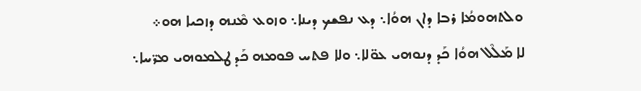ܘܠܬܗܘܡܳܐ ܪܒܐ ܕܐܢ ܗܘܳܐ܆ ܕܥ ܢܦܫܟ ܕܝܢܐ܆ ܘܙܘܥ ܡܶܢܗ ܕܙܟܝܐ ܗܘ܀
ܠܐ ܡܰܠܶܠ ܗܘܳܐ ܟܰܕ ܕܢܘܗܝ ܥܘ̈ܠܐ܆ ܘܠܐ ܦܬܚ ܦܘܡܗ ܟܰܕ ܛܠܡܘܗܝ ܡܪ̈ܚܐ܆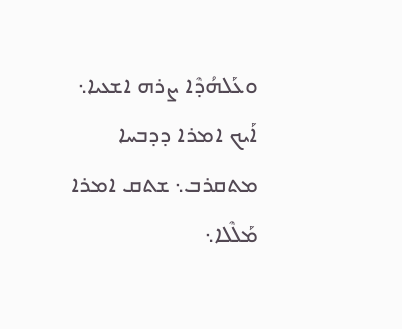ܘܥܰܠܗܳܕܶܐ ܨܪܗ ܐܫܥܝܐ܆ ܐܰܝܟ ܐܡܪܐ ܕܕܒܚܐ ܡܬܩܪܒ܆ ܫܬܩ ܐܡܪܐ ܡܰܠܶܠܐ܆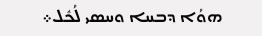ܗܘܳܐ ܕܒܚܐ ܘܚܣܝ ܠܳܟܽܠ܀